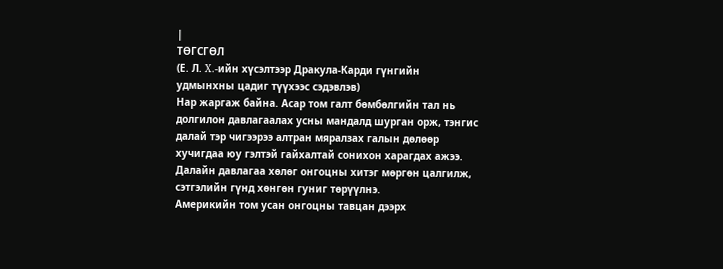|
ТӨГСГӨЛ
(Е. Л. X.-ийн хүсэлтээр Дракула-Карди гүнгийн
удмынхны цадиг түүхээс сэдэвлэв)
Нар жаргаж байна. Асар том галт бөмбөлгийн тал нь долгилон давлагаалах усны мандалд шурган орж, тэнгис далай тэр чигээрээ алтран мяралзах галын дөлөөр хучигдаа юу гэлтэй гайхалтай сонихон харагдах ажээ. Далайн давлагаа хөлөг онгоцны хитэг мөргөн цалгилж, сэтгэлийн гүнд хөнгөн гуниг төрүүлнэ.
Америкийн том усан онгоцны тавцан дээрх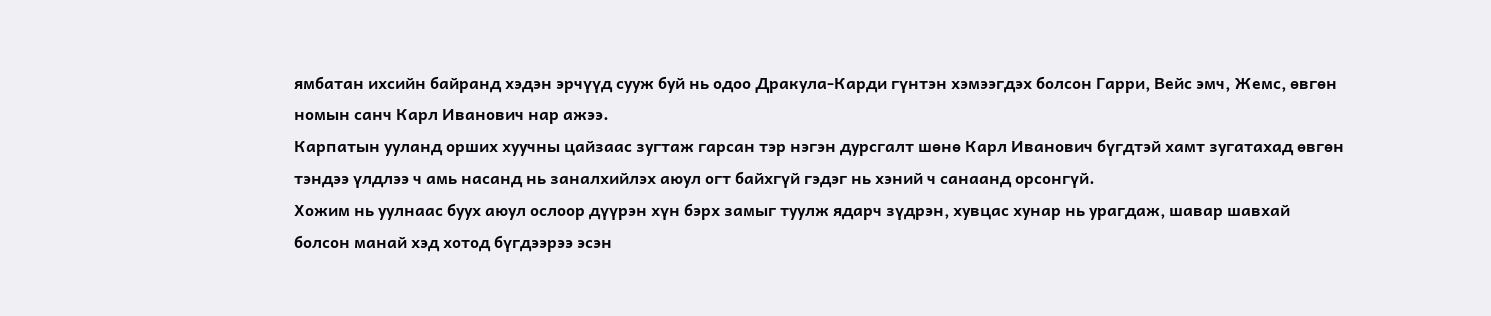ямбатан ихсийн байранд хэдэн эрчүүд сууж буй нь одоо Дракула-Карди гүнтэн хэмээгдэх болсон Гарри, Вейс эмч, Жемс, өвгөн номын санч Карл Иванович нар ажээ.
Карпатын ууланд орших хуучны цайзаас зугтаж гарсан тэр нэгэн дурсгалт шөнө Карл Иванович бүгдтэй хамт зугатахад өвгөн тэндээ үлдлээ ч амь насанд нь заналхийлэх аюул огт байхгүй гэдэг нь хэний ч санаанд орсонгүй.
Хожим нь уулнаас буух аюул ослоор дүүрэн хүн бэрх замыг туулж ядарч зүдрэн, хувцас хунар нь урагдаж, шавар шавхай болсон манай хэд хотод бүгдээрээ эсэн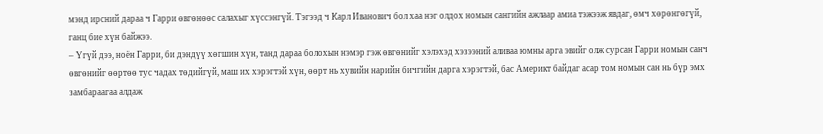мэнд ирсний дараа ч Гарри өвгөнөөс салахыг хүссэнгүй. Тэгээд ч Карл Иванович бол хаа нэг олдох номын сангийн ажлаар амиа тэжээж явдаг, өмч хөрөнгөгүй, ганц бие хүн байжээ.
– Үгүй дээ, ноён Гарри, би дэндүү хөгшин хүн, танд дараа болохын нэмэр гэж өвгөнийг хэлэхэд хэзээний аливаа юмны арга эвийг олж сурсан Гарри номын санч өвгөнийг өөртөө тус чадах төдийгүй, маш их хэрэгтэй хүн, өөрт нь хувийн нарийн бичгийн дарга хэрэгтэй, бас Америкт байдаг асар том номын сан нь бүр эмх замбараагаа алдаж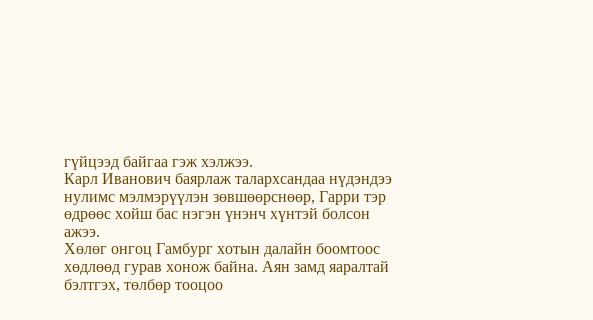гүйцээд байгаа гэж хэлжээ.
Карл Иванович баярлаж талархсандаа нүдэндээ нулимс мэлмэрүүлэн зөвшөөрснөөр, Гарри тэр өдрөөс хойш бас нэгэн үнэнч хүнтэй болсон ажээ.
Хөлөг онгоц Гамбург хотын далайн боомтоос хөдлөөд гурав хонож байна. Аян замд яаралтай бэлтгэх, төлбөр тооцоо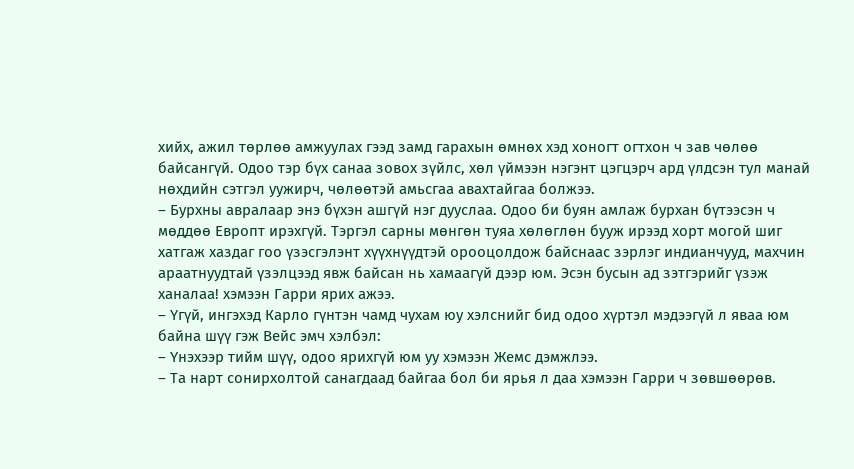хийх, ажил төрлөө амжуулах гээд замд гарахын өмнөх хэд хоногт огтхон ч зав чөлөө байсангүй. Одоо тэр бүх санаа зовох зүйлс, хөл үймээн нэгэнт цэгцэрч ард үлдсэн тул манай нөхдийн сэтгэл уужирч, чөлөөтэй амьсгаа авахтайгаа болжээ.
– Бурхны авралаар энэ бүхэн ашгүй нэг дууслаа. Одоо би буян амлаж бурхан бүтээсэн ч мөддөө Европт ирэхгүй. Тэргэл сарны мөнгөн туяа хөлөглөн бууж ирээд хорт могой шиг хатгаж хаздаг гоо үзэсгэлэнт хүүхнүүдтэй орооцолдож байснаас зэрлэг индианчууд, махчин араатнуудтай үзэлцээд явж байсан нь хамаагүй дээр юм. Эсэн бусын ад зэтгэрийг үзэж ханалаа! хэмээн Гарри ярих ажээ.
– Үгүй, ингэхэд Карло гүнтэн чамд чухам юу хэлснийг бид одоо хүртэл мэдээгүй л яваа юм байна шүү гэж Вейс эмч хэлбэл:
– Үнэхээр тийм шүү, одоо ярихгүй юм уу хэмээн Жемс дэмжлээ.
– Та нарт сонирхолтой санагдаад байгаа бол би ярья л даа хэмээн Гарри ч зөвшөөрөв.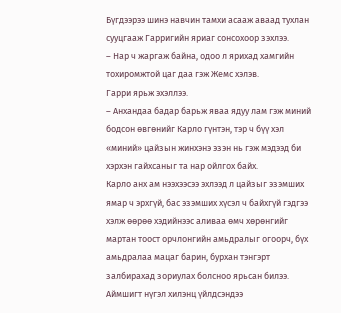Бүгдээрээ шинэ навчин тамхи асааж аваад тухлан сууцгааж Гарригийн яриаг сонсохоор зэхлээ.
– Нар ч жаргаж байна, одоо л ярихад хамгийн тохиромжтой цаг даа гэж Жемс хэлэв.
Гарри ярьж эхэллээ.
– Анхандаа бадар барьж яваа ядуу лам гэж миний бодсон өвгөнийг Карло гүнтэн, тэр ч бүү хэл «миний» цайзын жинхэнэ эзэн нь гэж мэдээд би хэрхэн гайхсаныг та нар ойлгох байх.
Карло анх ам нээхээсээ эхлээд л цайзыг эзэмших ямар ч эрхгүй, бас эзэмших хүсэл ч байхгүй гэдгээ хэлж өөрөө хэдийнээс аливаа өмч хөрөнгийг мартан тоост орчлонгийн амьдралыг огоорч, бүх амьдралаа мацаг барин, бурхан тэнгэрт залбирахад зориулах болсноо ярьсан билээ. Аймшигт нүгэл хилэнц үйлдсэндээ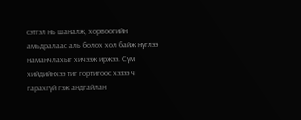сэтгэл нь шаналж, хорвоогийн амьдралаас аль болох хол байж нүглээ наманчлахыг хичээж иржээ. Сүм хийдийнхээ тиг гортигоос хэзээ ч гарахгүй гэж андгайлан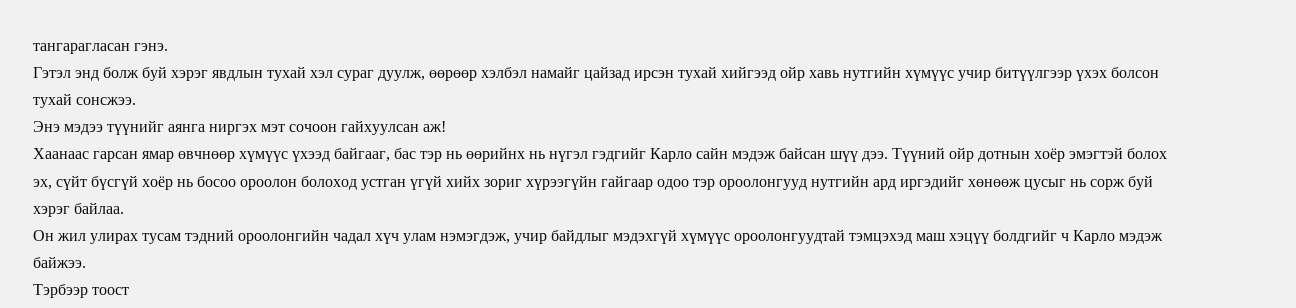тангарагласан гэнэ.
Гэтэл энд болж буй хэрэг явдлын тухай хэл сураг дуулж, өөрөөр хэлбэл намайг цайзад ирсэн тухай хийгээд ойр хавь нутгийн хүмүүс учир битүүлгээр үхэх болсон тухай сонсжээ.
Энэ мэдээ түүнийг аянга ниргэх мэт сочоон гайхуулсан аж!
Хаанаас гарсан ямар өвчнөөр хүмүүс үхээд байгааг, бас тэр нь өөрийнх нь нүгэл гэдгийг Карло сайн мэдэж байсан шүү дээ. Түүний ойр дотнын хоёр эмэгтэй болох эх, сүйт бүсгүй хоёр нь босоо ороолон болоход устган үгүй хийх зориг хүрээгүйн гайгаар одоо тэр ороолонгууд нутгийн ард иргэдийг хөнөөж цусыг нь сорж буй хэрэг байлаа.
Он жил улирах тусам тэдний ороолонгийн чадал хүч улам нэмэгдэж, учир байдлыг мэдэхгүй хүмүүс ороолонгуудтай тэмцэхэд маш хэцүү болдгийг ч Карло мэдэж байжээ.
Тэрбээр тоост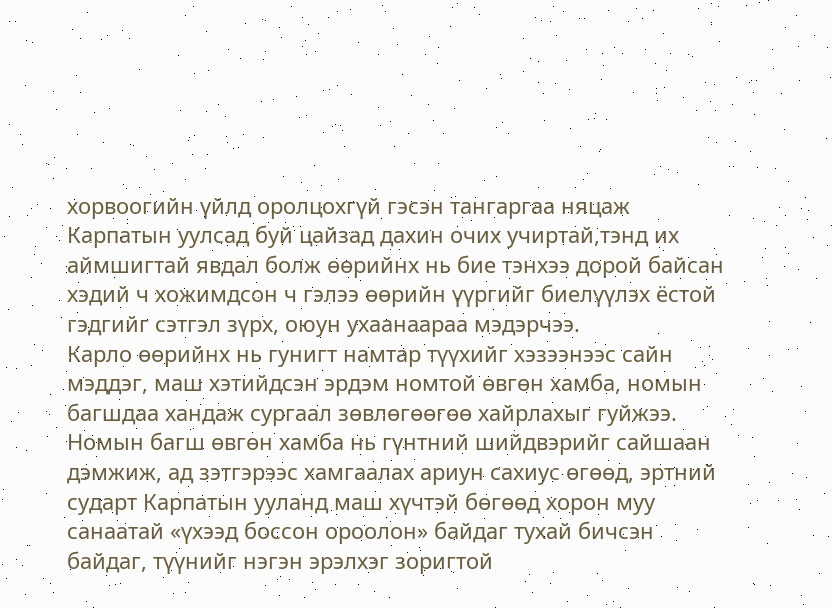хорвоогийн үйлд оролцохгүй гэсэн тангаргаа няцаж Карпатын уулсад буй цайзад дахин очих учиртай,тэнд их аймшигтай явдал болж өөрийнх нь бие тэнхээ дорой байсан хэдий ч хожимдсон ч гэлээ өөрийн үүргийг биелүүлэх ёстой гэдгийг сэтгэл зүрх, оюун ухаанаараа мэдэрчээ.
Карло өөрийнх нь гунигт намтар түүхийг хэзээнээс сайн мэддэг, маш хэтийдсэн эрдэм номтой өвгөн хамба, номын багшдаа хандаж сургаал зөвлөгөөгөө хайрлахыг гуйжээ. Номын багш өвгөн хамба нь гүнтний шийдвэрийг сайшаан дэмжиж, ад зэтгэрээс хамгаалах ариун сахиус өгөөд, эртний сударт Карпатын ууланд маш хүчтэй бөгөөд хорон муу санаатай «үхээд боссон ороолон» байдаг тухай бичсэн байдаг, түүнийг нэгэн эрэлхэг зоригтой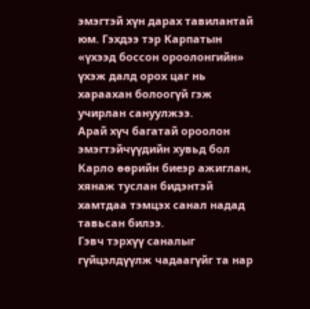эмэгтэй хүн дарах тавилантай юм. Гэхдээ тэр Карпатын «үхээд боссон ороолонгийн» үхэж далд орох цаг нь хараахан болоогүй гэж учирлан сануулжээ.
Арай хүч багатай ороолон эмэгтэйчүүдийн хувьд бол Карло өөрийн биеэр ажиглан, хянаж туслан бидэнтэй хамтдаа тэмцэх санал надад тавьсан билээ.
Гэвч тэрхүү саналыг гүйцэлдүүлж чадаагүйг та нар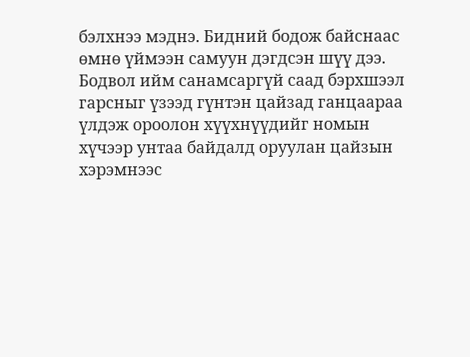бэлхнээ мэднэ. Бидний бодож байснаас өмнө үймээн самуун дэгдсэн шүү дээ.
Бодвол ийм санамсаргүй саад бэрхшээл гарсныг үзээд гүнтэн цайзад ганцаараа үлдэж ороолон хүүхнүүдийг номын хүчээр унтаа байдалд оруулан цайзын хэрэмнээс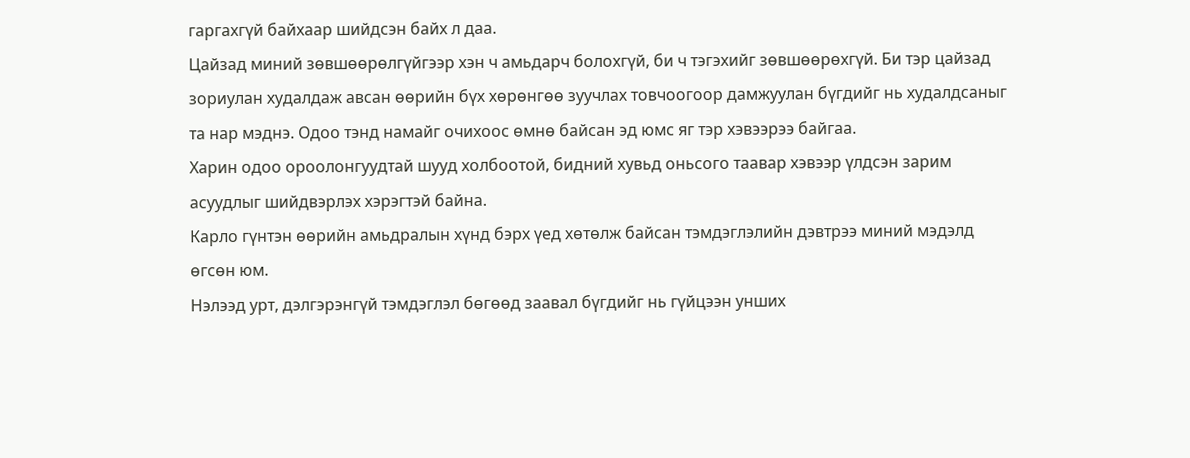гаргахгүй байхаар шийдсэн байх л даа.
Цайзад миний зөвшөөрөлгүйгээр хэн ч амьдарч болохгүй, би ч тэгэхийг зөвшөөрөхгүй. Би тэр цайзад зориулан худалдаж авсан өөрийн бүх хөрөнгөө зуучлах товчоогоор дамжуулан бүгдийг нь худалдсаныг та нар мэднэ. Одоо тэнд намайг очихоос өмнө байсан эд юмс яг тэр хэвээрээ байгаа.
Харин одоо ороолонгуудтай шууд холбоотой, бидний хувьд оньсого таавар хэвээр үлдсэн зарим асуудлыг шийдвэрлэх хэрэгтэй байна.
Карло гүнтэн өөрийн амьдралын хүнд бэрх үед хөтөлж байсан тэмдэглэлийн дэвтрээ миний мэдэлд өгсөн юм.
Нэлээд урт, дэлгэрэнгүй тэмдэглэл бөгөөд заавал бүгдийг нь гүйцээн унших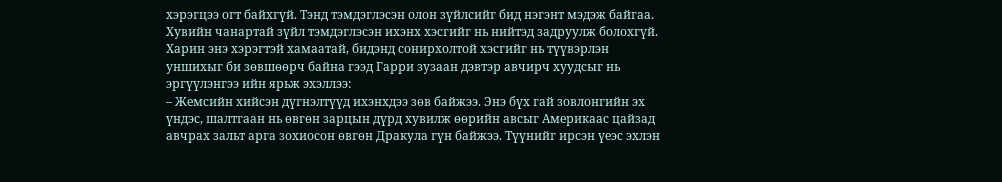хэрэгцээ огт байхгүй. Тэнд тэмдэглэсэн олон зүйлсийг бид нэгэнт мэдэж байгаа. Хувийн чанартай зүйл тэмдэглэсэн ихэнх хэсгийг нь нийтэд задруулж болохгүй. Харин энэ хэрэгтэй хамаатай, бидэнд сонирхолтой хэсгийг нь түүвэрлэн уншихыг би зөвшөөрч байна гээд Гарри зузаан дэвтэр авчирч хуудсыг нь эргүүлэнгээ ийн ярьж эхэллээ:
– Жемсийн хийсэн дүгнэлтүүд ихэнхдээ зөв байжээ. Энэ бүх гай зовлонгийн эх үндэс, шалтгаан нь өвгөн зарцын дүрд хувилж өөрийн авсыг Америкаас цайзад авчрах зальт арга зохиосон өвгөн Дракула гүн байжээ. Түүнийг ирсэн үеэс эхлэн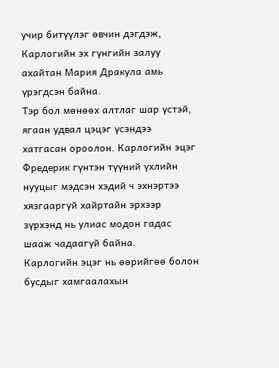учир битүүлэг өвчин дэгдэж, Карлогийн эх гүнгийн залуу ахайтан Мария Дракула амь үрэгдсэн байна.
Тэр бол мөнөөх алтлаг шар үстэй, ягаан удвал цэцэг үсэндээ хатгасан ороолон. Карлогийн эцэг Фредерик гүнтэн түүний үхлийн нууцыг мэдсэн хэдий ч эхнэртээ хязгааргүй хайртайн эрхээр зүрхэнд нь улиас модон гадас шааж чадаагүй байна.
Карлогийн эцэг нь өөрийгөө болон бусдыг хамгаалахын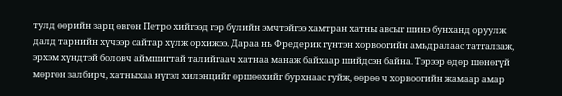тулд өөрийн зарц өвгөн Петро хийгээд гэр бүлийн эмчтэйгээ хамтран хатны авсыг шинэ бунханд оруулж далд тарнийн хүчээр сайтар хүлж орхижээ. Дараа нь Фредерик гүнтэн хорвоогийн амьдралаас татгалзаж, эрхэм хүндтэй боловч аймшигтай талийгаач хатнаа манаж байхаар шийдсэн байна. Тэрээр өдөр шөнөгүй мөргөн залбирч, хатныхаа нүгэл хилэнцийг өршөөхийг бурхнаас гуйж, өөрөө ч хорвоогийн жамаар амар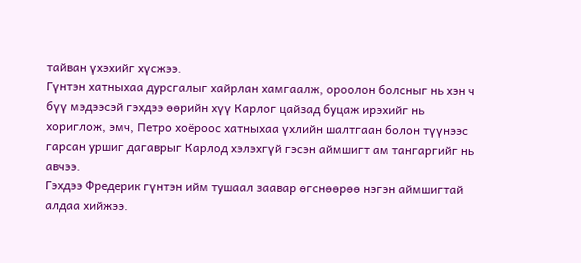тайван үхэхийг хүсжээ.
Гүнтэн хатныхаа дурсгалыг хайрлан хамгаалж, ороолон болсныг нь хэн ч бүү мэдээсэй гэхдээ өөрийн хүү Карлог цайзад буцаж ирэхийг нь хориглож, эмч, Петро хоёроос хатныхаа үхлийн шалтгаан болон түүнээс гарсан уршиг дагаврыг Карлод хэлэхгүй гэсэн аймшигт ам тангаргийг нь авчээ.
Гэхдээ Фредерик гүнтэн ийм тушаал заавар өгснөөрөө нэгэн аймшигтай алдаа хийжээ.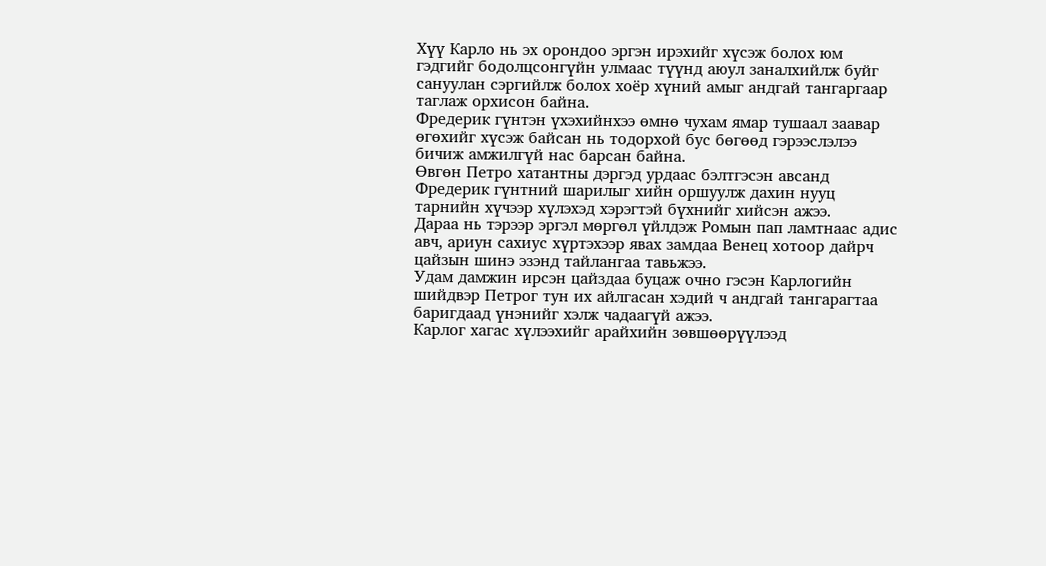Хүү Карло нь эх орондоо эргэн ирэхийг хүсэж болох юм гэдгийг бодолцсонгүйн улмаас түүнд аюул заналхийлж буйг сануулан сэргийлж болох хоёр хүний амыг андгай тангаргаар таглаж орхисон байна.
Фредерик гүнтэн үхэхийнхээ өмнө чухам ямар тушаал заавар өгөхийг хүсэж байсан нь тодорхой бус бөгөөд гэрээслэлээ бичиж амжилгүй нас барсан байна.
Өвгөн Петро хатантны дэргэд урдаас бэлтгэсэн авсанд Фредерик гүнтний шарилыг хийн оршуулж дахин нууц тарнийн хүчээр хүлэхэд хэрэгтэй бүхнийг хийсэн ажээ.
Дараа нь тэрээр эргэл мөргөл үйлдэж Ромын пап ламтнаас адис авч, ариун сахиус хүртэхээр явах замдаа Венец хотоор дайрч цайзын шинэ эзэнд тайлангаа тавьжээ.
Удам дамжин ирсэн цайздаа буцаж очно гэсэн Карлогийн шийдвэр Петрог тун их айлгасан хэдий ч андгай тангарагтаа баригдаад үнэнийг хэлж чадаагүй ажээ.
Карлог хагас хүлээхийг арайхийн зөвшөөрүүлээд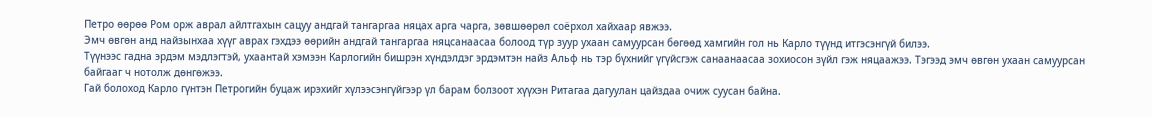Петро өөрөө Ром орж аврал айлтгахын сацуу андгай тангаргаа няцах арга чарга, зөвшөөрөл соёрхол хайхаар явжээ.
Эмч өвгөн анд найзынхаа хүүг аврах гэхдээ өөрийн андгай тангаргаа няцсанаасаа болоод түр зуур ухаан самуурсан бөгөөд хамгийн гол нь Карло түүнд итгэсэнгүй билээ.
Түүнээс гадна эрдэм мэдлэгтэй, ухаантай хэмээн Карлогийн бишрэн хүндэлдэг эрдэмтэн найз Альф нь тэр бүхнийг үгүйсгэж санаанаасаа зохиосон зүйл гэж няцаажээ. Тэгээд эмч өвгөн ухаан самуурсан байгааг ч нотолж дөнгөжээ.
Гай болоход Карло гүнтэн Петрогийн буцаж ирэхийг хүлээсэнгүйгээр үл барам болзоот хүүхэн Ритагаа дагуулан цайздаа очиж суусан байна.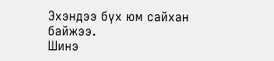Эхэндээ бүх юм сайхан байжээ.
Шинэ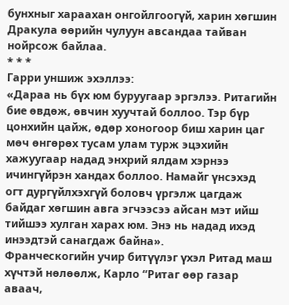бунхныг хараахан онгойлгоогүй, харин хөгшин Дракула өөрийн чулуун авсандаа тайван нойрсож байлаа.
* * *
Гарри уншиж эхэллээ:
«Дараа нь бүх юм буруугаар эргэлээ. Ритагийн бие өвдөж, өвчин хуучтай боллоо. Тэр бүр цонхийн цайж, өдөр хоногоор биш харин цаг мөч өнгөрөх тусам улам турж эцэхийн хажуугаар надад энхрий ялдам хэрнээ ичингүйрэн хандах боллоо. Намайг үнсэхэд огт дургүйлхэхгүй боловч үргэлж цагдаж байдаг хөгшин авга эгчээсээ айсан мэт ийш тийшээ хулган харах юм. Энэ нь надад ихэд инээдтэй санагдаж байна».
Франческогийн учир битүүлэг үхэл Ритад маш хүчтэй нөлөөлж, Карло “Ритаг өөр газар аваач,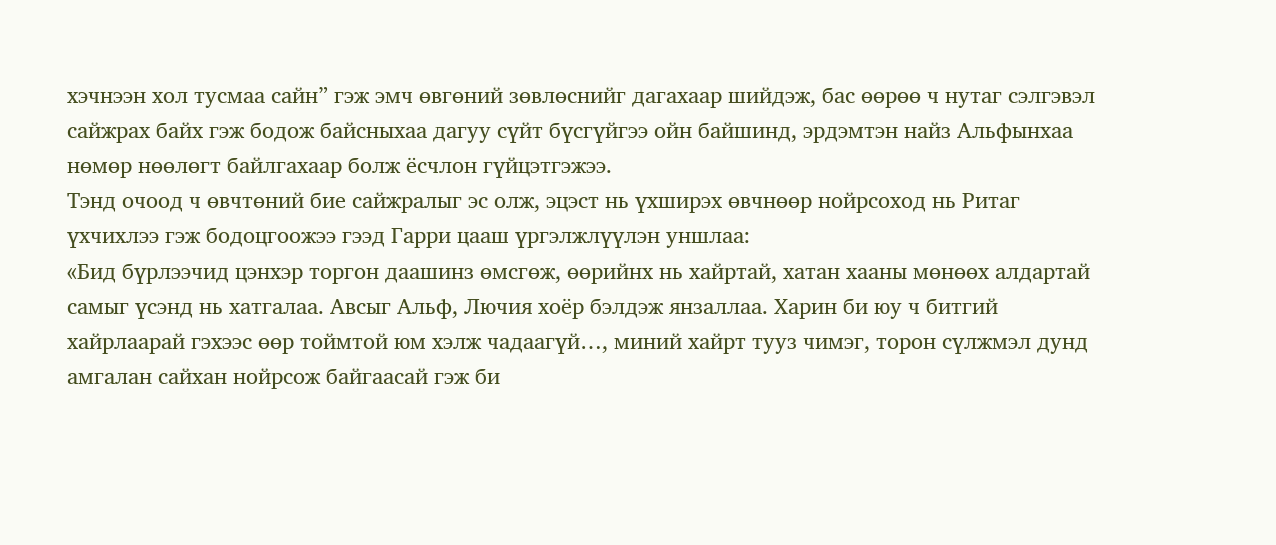хэчнээн хол тусмаа сайн” гэж эмч өвгөний зөвлөснийг дагахаар шийдэж, бас өөрөө ч нутаг сэлгэвэл сайжрах байх гэж бодож байсныхаа дагуу сүйт бүсгүйгээ ойн байшинд, эрдэмтэн найз Альфынхаа нөмөр нөөлөгт байлгахаар болж ёсчлон гүйцэтгэжээ.
Тэнд очоод ч өвчтөний бие сайжралыг эс олж, эцэст нь үхширэх өвчнөөр нойрсоход нь Ритаг үхчихлээ гэж бодоцгоожээ гээд Гарри цааш үргэлжлүүлэн уншлаа:
«Бид бүрлээчид цэнхэр торгон даашинз өмсгөж, өөрийнх нь хайртай, хатан хааны мөнөөх алдартай самыг үсэнд нь хатгалаа. Авсыг Альф, Лючия хоёр бэлдэж янзаллаа. Харин би юу ч битгий хайрлаарай гэхээс өөр тоймтой юм хэлж чадаагүй…, миний хайрт тууз чимэг, торон сүлжмэл дунд амгалан сайхан нойрсож байгаасай гэж би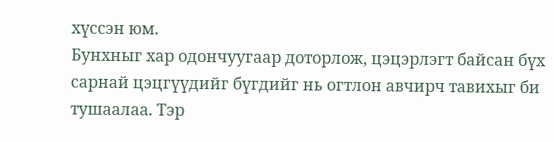хүссэн юм.
Бунхныг хар одончуугаар доторлож, цэцэрлэгт байсан бүх сарнай цэцгүүдийг бүгдийг нь огтлон авчирч тавихыг би тушаалаа. Тэр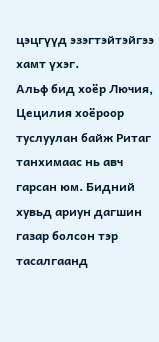цэцгүүд эзэгтэйтэйгээ хамт үхэг.
Альф бид хоёр Лючия, Цецилия хоёроор туслуулан байж Ритаг танхимаас нь авч гарсан юм. Бидний хувьд ариун дагшин газар болсон тэр тасалгаанд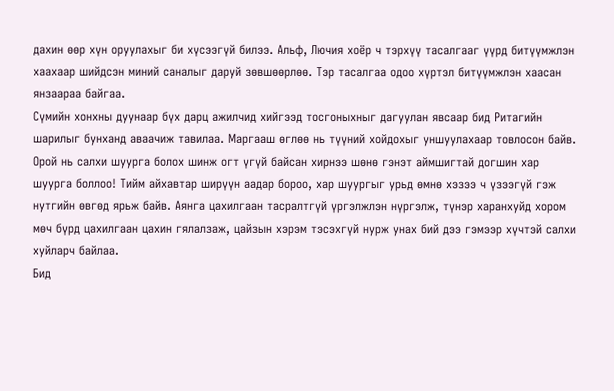дахин өөр хүн оруулахыг би хүсээгүй билээ. Альф, Лючия хоёр ч тэрхүү тасалгааг үүрд битүүмжлэн хаахаар шийдсэн миний саналыг даруй зөвшөөрлөө. Тэр тасалгаа одоо хүртэл битүүмжлэн хаасан янзаараа байгаа.
Сүмийн хонхны дуунаар бүх дарц ажилчид хийгээд тосгоныхныг дагуулан явсаар бид Ритагийн шарилыг бунханд аваачиж тавилаа. Маргааш өглөө нь түүний хойдохыг уншуулахаар товлосон байв.
Орой нь салхи шуурга болох шинж огт үгүй байсан хирнээ шөнө гэнэт аймшигтай догшин хар шуурга боллоо! Тийм айхавтар ширүүн аадар бороо, хар шуургыг урьд өмнө хэзээ ч үзээгүй гэж нутгийн өвгөд ярьж байв. Аянга цахилгаан тасралтгүй үргэлжлэн нүргэлж, түнэр харанхуйд хором мөч бүрд цахилгаан цахин гялалзаж, цайзын хэрэм тэсэхгүй нурж унах бий дээ гэмээр хүчтэй салхи хуйларч байлаа.
Бид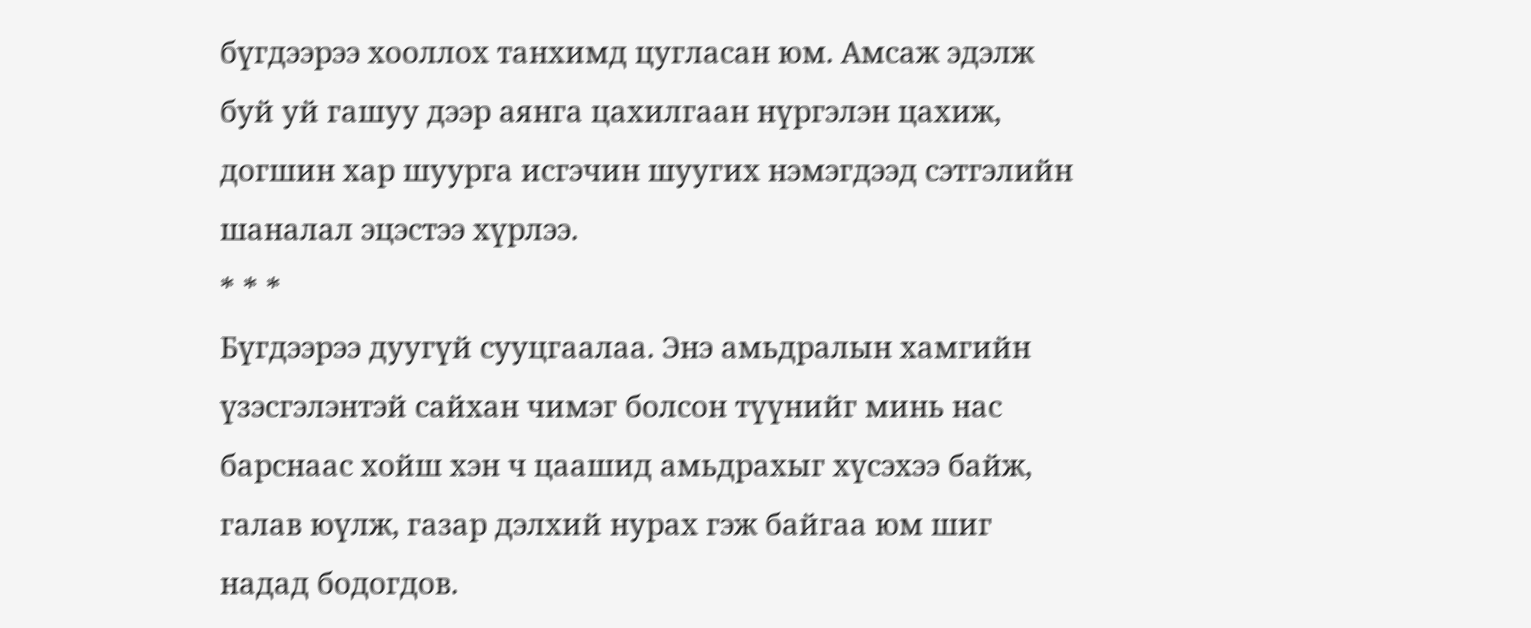бүгдээрээ хооллох танхимд цугласан юм. Амсаж эдэлж буй уй гашуу дээр аянга цахилгаан нүргэлэн цахиж, догшин хар шуурга исгэчин шуугих нэмэгдээд сэтгэлийн шаналал эцэстээ хүрлээ.
* * *
Бүгдээрээ дуугүй сууцгаалаа. Энэ амьдралын хамгийн үзэсгэлэнтэй сайхан чимэг болсон түүнийг минь нас барснаас хойш хэн ч цаашид амьдрахыг хүсэхээ байж, галав юүлж, газар дэлхий нурах гэж байгаа юм шиг надад бодогдов.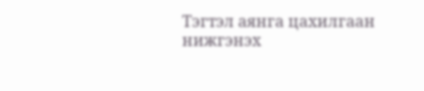Тэгтэл аянга цахилгаан нижгэнэх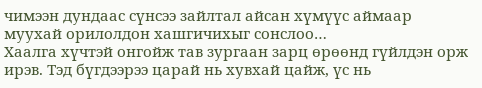чимээн дундаас сүнсээ зайлтал айсан хүмүүс аймаар муухай орилолдон хашгичихыг сонслоо…
Хаалга хүчтэй онгойж тав зургаан зарц өрөөнд гүйлдэн орж ирэв. Тэд бүгдээрээ царай нь хувхай цайж, үс нь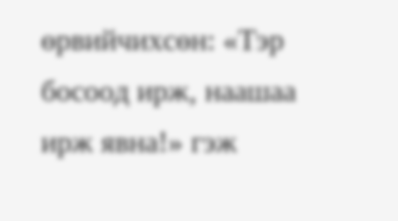өрвийчихсөн: «Тэр босоод ирж, наашаа ирж явна!» гэж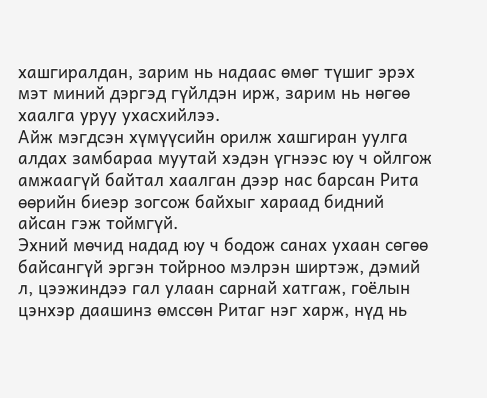хашгиралдан, зарим нь надаас өмөг түшиг эрэх мэт миний дэргэд гүйлдэн ирж, зарим нь нөгөө хаалга уруу ухасхийлээ.
Айж мэгдсэн хүмүүсийн орилж хашгиран уулга алдах замбараа муутай хэдэн үгнээс юу ч ойлгож амжаагүй байтал хаалган дээр нас барсан Рита өөрийн биеэр зогсож байхыг хараад бидний айсан гэж тоймгүй.
Эхний мөчид надад юу ч бодож санах ухаан сөгөө байсангүй эргэн тойрноо мэлрэн ширтэж, дэмий л, цээжиндээ гал улаан сарнай хатгаж, гоёлын цэнхэр даашинз өмссөн Ритаг нэг харж, нүд нь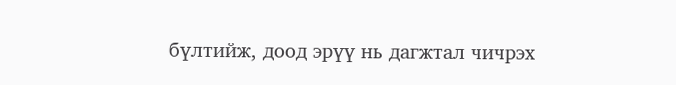бүлтийж, доод эрүү нь дагжтал чичрэх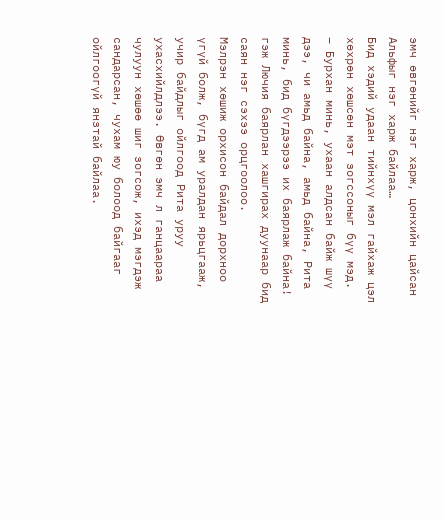эмч өвгөнийг нэг харж, цонхийн цайсан Альфыг нэг харж байлаа…
Бид хэдий удаан тийнхүү мэл гайхаж цэл хөхрөн хөшсөн мэт зогссоныг бүү мэд.
– Бурхан минь, ухаан алдсан байж шүү дээ, чи амьд байна, амьд байна, Рита минь, бид бүгдээрээ их баярлаж байна! гэж Лючия баярлан хашгирах дуунаар бид саян нэг сэхээ орцгоолоо.
Мэлрэн хөшиж орхисон байдал дорхноо үгүй болж, бүгд ам уралдан ярьцгааж, учир байдлыг ойлгоод Рита уруу ухасхийлдлээ. Өвгөн эмч л ганцаараа чулуун хөшөө шиг зогсож, ихэд мэгдэж сандарсан, чухам юу болоод байгааг ойлгоогүй янзтай байлаа.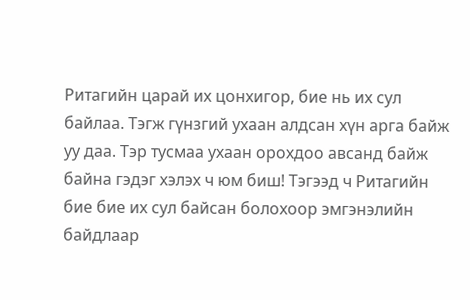Ритагийн царай их цонхигор, бие нь их сул байлаа. Тэгж гүнзгий ухаан алдсан хүн арга байж уу даа. Тэр тусмаа ухаан орохдоо авсанд байж байна гэдэг хэлэх ч юм биш! Тэгээд ч Ритагийн бие бие их сул байсан болохоор эмгэнэлийн байдлаар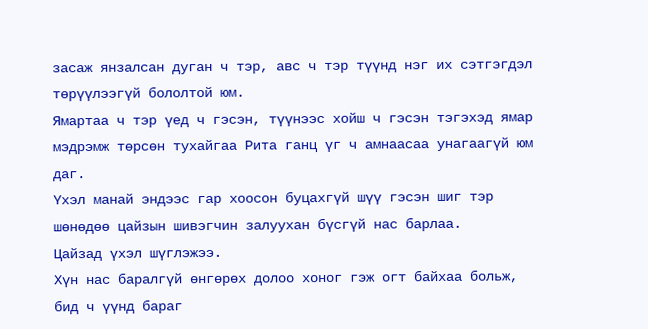засаж янзалсан дуган ч тэр, авс ч тэр түүнд нэг их сэтгэгдэл төрүүлээгүй бололтой юм.
Ямартаа ч тэр үед ч гэсэн, түүнээс хойш ч гэсэн тэгэхэд ямар мэдрэмж төрсөн тухайгаа Рита ганц үг ч амнаасаа унагаагүй юм даг.
Үхэл манай эндээс гар хоосон буцахгүй шүү гэсэн шиг тэр шөнөдөө цайзын шивэгчин залуухан бүсгүй нас барлаа.
Цайзад үхэл шүглэжээ.
Хүн нас баралгүй өнгөрөх долоо хоног гэж огт байхаа больж, бид ч үүнд бараг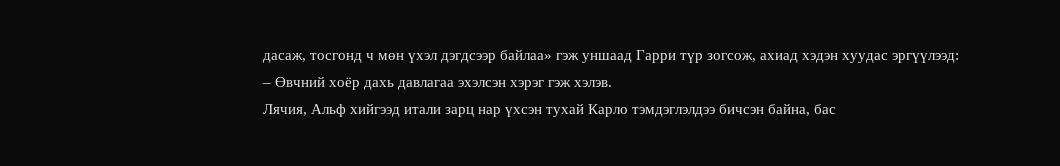дасаж, тосгонд ч мөн үхэл дэгдсээр байлаа» гэж уншаад Гарри түр зогсож, ахиад хэдэн хуудас эргүүлээд:
– Өвчний хоёр дахь давлагаа эхэлсэн хэрэг гэж хэлэв.
Лячия, Альф хийгээд итали зарц нар үхсэн тухай Карло тэмдэглэлдээ бичсэн байна, бас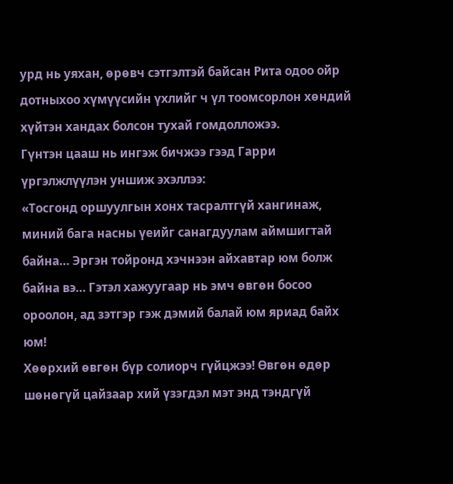урд нь уяхан, өрөвч сэтгэлтэй байсан Рита одоо ойр дотныхоо хүмүүсийн үхлийг ч үл тоомсорлон хөндий хүйтэн хандах болсон тухай гомдолложээ.
Гүнтэн цааш нь ингэж бичжээ гээд Гарри үргэлжлүүлэн уншиж эхэллээ:
«Тосгонд оршуулгын хонх тасралтгүй хангинаж, миний бага насны үеийг санагдуулам аймшигтай байна… Эргэн тойронд хэчнээн айхавтар юм болж байна вэ… Гэтэл хажуугаар нь эмч өвгөн босоо ороолон, ад зэтгэр гэж дэмий балай юм яриад байх юм!
Хөөрхий өвгөн бүр солиорч гүйцжээ! Өвгөн өдөр шөнөгүй цайзаар хий үзэгдэл мэт энд тэндгүй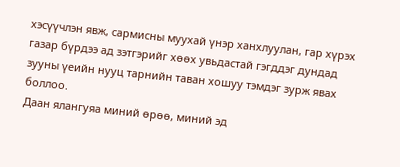хэсүүчлэн явж, сармисны муухай үнэр ханхлуулан, гар хүрэх газар бүрдээ ад зэтгэрийг хөөх увьдастай гэгддэг дундад зууны үеийн нууц тарнийн таван хошуу тэмдэг зурж явах боллоо.
Даан ялангуяа миний өрөө, миний эд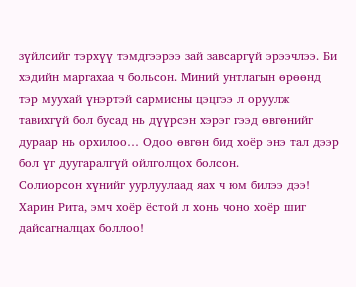зүйлсийг тэрхүү тэмдгээрээ зай завсаргүй эрээчлээ. Би хэдийн маргахаа ч больсон. Миний унтлагын өрөөнд тэр муухай үнэртэй сармисны цэцгээ л оруулж тавихгүй бол бусад нь дүүрсэн хэрэг гээд өвгөнийг дураар нь орхилоо… Одоо өвгөн бид хоёр энэ тал дээр бол үг дуугаралгүй ойлголцох болсон.
Солиорсон хүнийг уурлуулаад яах ч юм билээ дээ! Харин Рита, эмч хоёр ёстой л хонь чоно хоёр шиг дайсагналцах боллоо!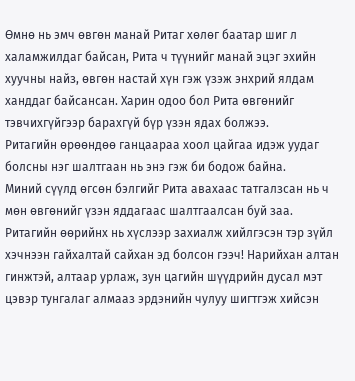Өмнө нь эмч өвгөн манай Ритаг хөлөг баатар шиг л халамжилдаг байсан, Рита ч түүнийг манай эцэг эхийн хуучны найз, өвгөн настай хүн гэж үзэж энхрий ялдам ханддаг байсансан. Харин одоо бол Рита өвгөнийг тэвчихгүйгээр барахгүй бүр үзэн ядах болжээ.
Ритагийн өрөөндөө ганцаараа хоол цайгаа идэж уудаг болсны нэг шалтгаан нь энэ гэж би бодож байна.
Миний сүүлд өгсөн бэлгийг Рита авахаас татгалзсан нь ч мөн өвгөнийг үзэн яддагаас шалтгаалсан буй заа. Ритагийн өөрийнх нь хүслээр захиалж хийлгэсэн тэр зүйл хэчнээн гайхалтай сайхан эд болсон гээч! Нарийхан алтан гинжтэй, алтаар урлаж, зун цагийн шүүдрийн дусал мэт цэвэр тунгалаг алмааз эрдэнийн чулуу шигтгэж хийсэн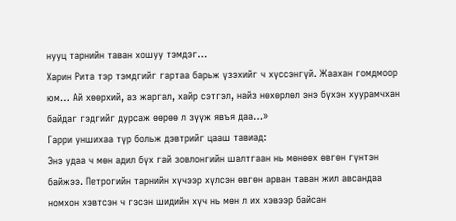нууц тарнийн таван хошуу тэмдэг…
Харин Рита тэр тэмдгийг гартаа барьж үзэхийг ч хүссэнгүй. Жаахан гомдмоор юм… Ай хөөрхий, аз жаргал, хайр сэтгэл, найз нөхөрлөл энэ бүхэн хуурамчхан байдаг гэдгийг дурсаж өөрөө л зүүж явъя даа…»
Гарри уншихаа түр больж дэвтрийг цааш тавиад:
Энэ удаа ч мөн адил бүх гай зовлонгийн шалтгаан нь мөнөөх өвгөн гүнтэн байжээ. Петрогийн тарнийн хүчээр хүлсэн өвгөн арван таван жил авсандаа номхон хэвтсэн ч гэсэн шидийн хүч нь мөн л их хэвээр байсан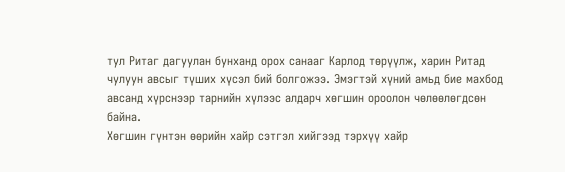тул Ритаг дагуулан бунханд орох санааг Карлод төрүүлж, харин Ритад чулуун авсыг түших хүсэл бий болгожээ. Эмэгтэй хүний амьд бие махбод авсанд хүрснээр тарнийн хүлээс алдарч хөгшин ороолон чөлөөлөгдсөн байна.
Хөгшин гүнтэн өөрийн хайр сэтгэл хийгээд тэрхүү хайр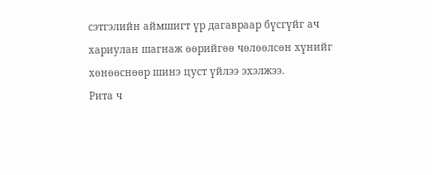сэтгэлийн аймшигт үр дагавраар бүсгүйг ач хариулан шагнаж өөрийгөө чөлөөлсөн хүнийг хөнөөснөөр шинэ цуст үйлээ эхэлжээ.
Рита ч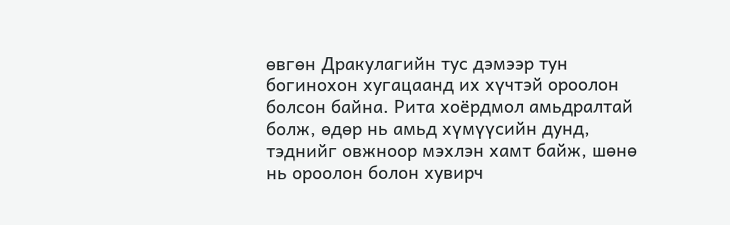өвгөн Дракулагийн тус дэмээр тун богинохон хугацаанд их хүчтэй ороолон болсон байна. Рита хоёрдмол амьдралтай болж, өдөр нь амьд хүмүүсийн дунд, тэднийг овжноор мэхлэн хамт байж, шөнө нь ороолон болон хувирч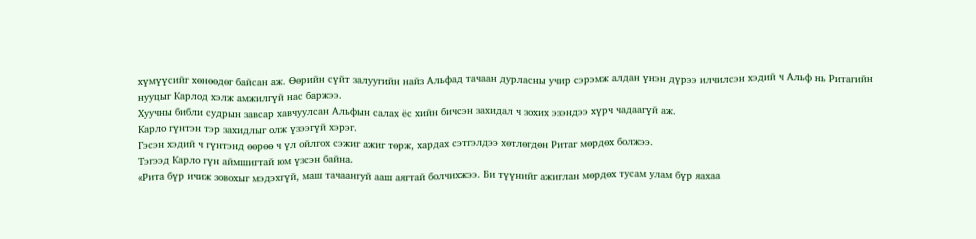хүмүүсийг хөнөөдөг байсан аж. Өөрийн сүйт залуугийн найз Альфад тачаан дурласны учир сэрэмж алдан үнэн дүрээ илчилсэн хэдий ч Альф нь Ритагийн нууцыг Карлод хэлж амжилгүй нас баржээ.
Хуучны библи судрын завсар хавчуулсан Альфын салах ёс хийн бичсэн захидал ч зохих эзэндээ хүрч чадаагүй аж.
Карло гүнтэн тэр захидлыг олж үзээгүй хэрэг.
Гэсэн хэдий ч гүнтэнд өөрөө ч үл ойлгох сэжиг ажиг төрж, хардах сэтгэлдээ хөтлөгдөн Ритаг мөрдөх болжээ.
Тэгээд Карло гүн аймшигтай юм үзсэн байна.
«Рита бүр ичиж зовохыг мэдэхгүй, маш тачаангуй ааш аягтай болчихжээ. Би түүнийг ажиглан мөрдөх тусам улам бүр яахаа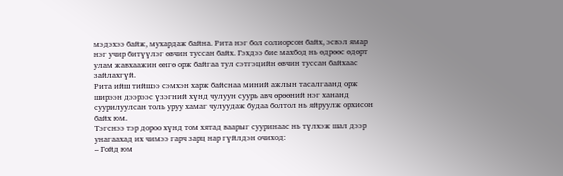мэдэхээ байж, мухардаж байна. Рита нэг бол солиорсон байх, эсвэл ямар нэг учир битүүлэг өвчин туссан байх. Гэхдээ бие махбод нь өдрөөс өдөрт улам жавхаажин өнгө орж байгаа тул сэтгэцийн өвчин туссан байхаас зайлахгүй.
Рита ийш тийшээ сэмхэн харж байснаа миний ажлын тасалгаанд орж ширээн дээрээс үзэгний хүнд чулуун суурь авч өрөөний нэг хананд суурилуулсан толь уруу хамаг чулуудаж будаа болтол нь яйруулж орхисон байх юм.
Тэгснээ тэр дороо хүнд том хятад ваарыг сууринаас нь түлхэж шал дээр унагаахад их чимээ гарч зарц нар гүйлдэн очиход:
– Гойд юм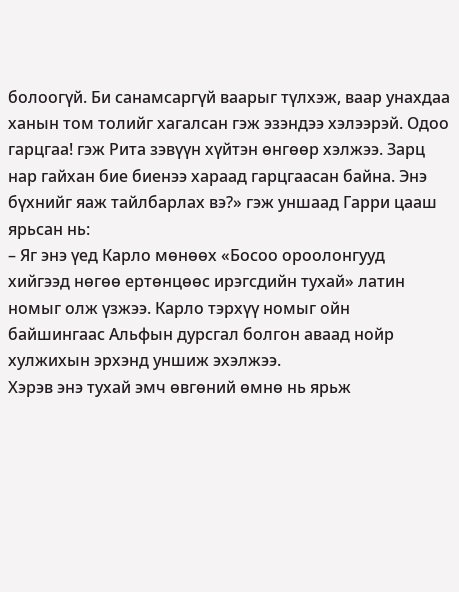болоогүй. Би санамсаргүй ваарыг түлхэж, ваар унахдаа ханын том толийг хагалсан гэж эзэндээ хэлээрэй. Одоо гарцгаа! гэж Рита зэвүүн хүйтэн өнгөөр хэлжээ. Зарц нар гайхан бие биенээ хараад гарцгаасан байна. Энэ бүхнийг яаж тайлбарлах вэ?» гэж уншаад Гарри цааш ярьсан нь:
– Яг энэ үед Карло мөнөөх «Босоо ороолонгууд хийгээд нөгөө ертөнцөөс ирэгсдийн тухай» латин номыг олж үзжээ. Карло тэрхүү номыг ойн байшингаас Альфын дурсгал болгон аваад нойр хулжихын эрхэнд уншиж эхэлжээ.
Хэрэв энэ тухай эмч өвгөний өмнө нь ярьж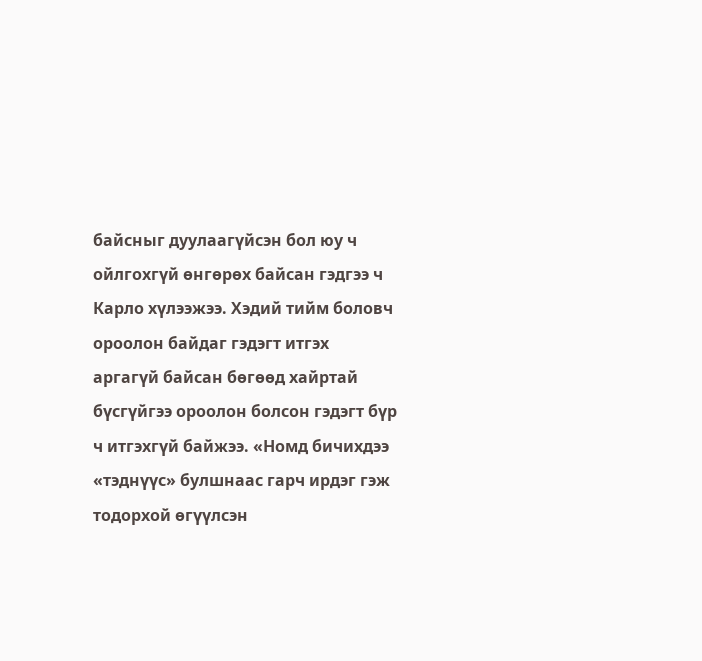байсныг дуулаагүйсэн бол юу ч ойлгохгүй өнгөрөх байсан гэдгээ ч Карло хүлээжээ. Хэдий тийм боловч ороолон байдаг гэдэгт итгэх аргагүй байсан бөгөөд хайртай бүсгүйгээ ороолон болсон гэдэгт бүр ч итгэхгүй байжээ. «Номд бичихдээ «тэднүүс» булшнаас гарч ирдэг гэж тодорхой өгүүлсэн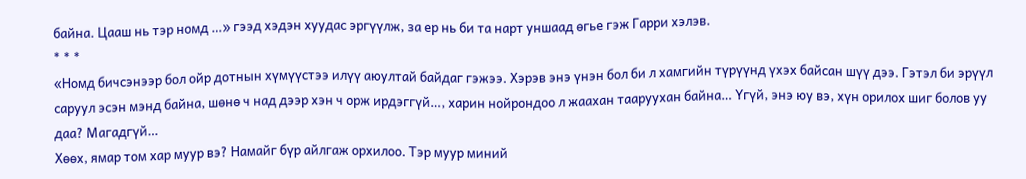байна. Цааш нь тэр номд …» гээд хэдэн хуудас эргүүлж, за ер нь би та нарт уншаад өгье гэж Гарри хэлэв.
* * *
«Номд бичсэнээр бол ойр дотнын хүмүүстээ илүү аюултай байдаг гэжээ. Хэрэв энэ үнэн бол би л хамгийн түрүүнд үхэх байсан шүү дээ. Гэтэл би эрүүл саруул эсэн мэнд байна, шөнө ч над дээр хэн ч орж ирдэггүй…, харин нойрондоо л жаахан тааруухан байна… Үгүй, энэ юу вэ, хүн орилох шиг болов уу даа? Магадгүй…
Хөөх, ямар том хар муур вэ? Намайг бүр айлгаж орхилоо. Тэр муур миний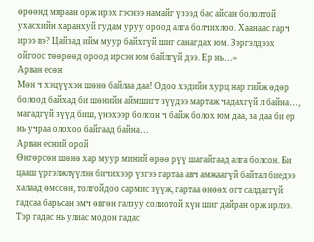өрөөнд мяраан орж ирэх гэснээ намайг үзээд бас айсан бололтой ухасхийн харанхуй гудам уруу ороод алга болчихлоо. Хаанаас гарч ирээ вэ? Цайзад ийм муур байхгүй шиг санагдах юм. Зэргэлдээх ойгоос төөрөөд ороод ирсэн юм байлгүй дээ. Ер нь…»
Арван есөн
Мөн ч хэцүүхэн шөнө байлаа даа! Одоо хэдийн хурц нар гийж өдөр болоод байхад би шөнийн аймшигт зүүдээ мартаж чадахгүй л байна…, магадгүй зүүд биш, үнэхээр болсон ч байж болох юм даа, за даа би ер нь учраа олохоо байгаад байна…
Арван есний орой
Өнгөрсөн шөнө хар муур миний өрөө рүү шагайгаад алга болсон. Би цааш үргэлжлүүлэн бичихээр үзгээ гартаа авч амжаагүй байтал биедээ халаад өмссөн, толгойдоо сармис зүүж, гартаа өнөөх огт салдаггүй гадсаа барьсан эмч өвгөн галзуу солиотой хүн шиг дайран орж ирлээ.
Тэр гадас нь улиас модон гадас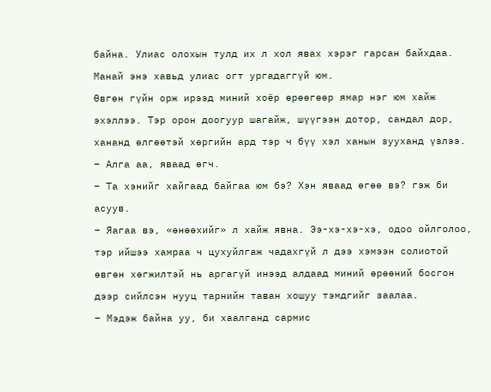байна. Улиас олохын тулд их л хол явах хэрэг гарсан байхдаа. Манай энэ хавьд улиас огт ургадаггүй юм.
Өвгөн гүйн орж ирээд миний хоёр өрөөгөөр ямар нэг юм хайж эхэллээ. Тэр орон доогуур шагайж, шүүгээн дотор, сандал дор, хананд өлгөөтэй хөргийн ард тэр ч бүү хэл ханын зууханд үзлээ.
– Алга аа, яваад өгч.
– Та хэнийг хайгаад байгаа юм бэ? Хэн яваад өгөө вэ? гэж би асуув.
– Яагаа вэ, «өнөөхийг» л хайж явна. Ээ-хэ-хэ-хэ, одоо ойлголоо, тэр ийшээ хамраа ч цухуйлгаж чадахгүй л дээ хэмээн солиотой өвгөн хөгжилтэй нь аргагүй инээд алдаад миний өрөөний босгон дээр сийлсэн нууц тарнийн таван хошуу тэмдгийг заалаа.
– Мэдэж байна уу, би хаалганд сармис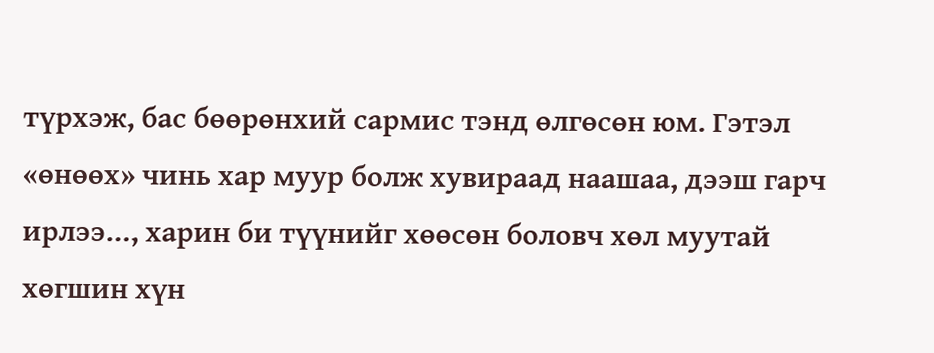түрхэж, бас бөөрөнхий сармис тэнд өлгөсөн юм. Гэтэл «өнөөх» чинь хар муур болж хувираад наашаа, дээш гарч ирлээ…, харин би түүнийг хөөсөн боловч хөл муутай хөгшин хүн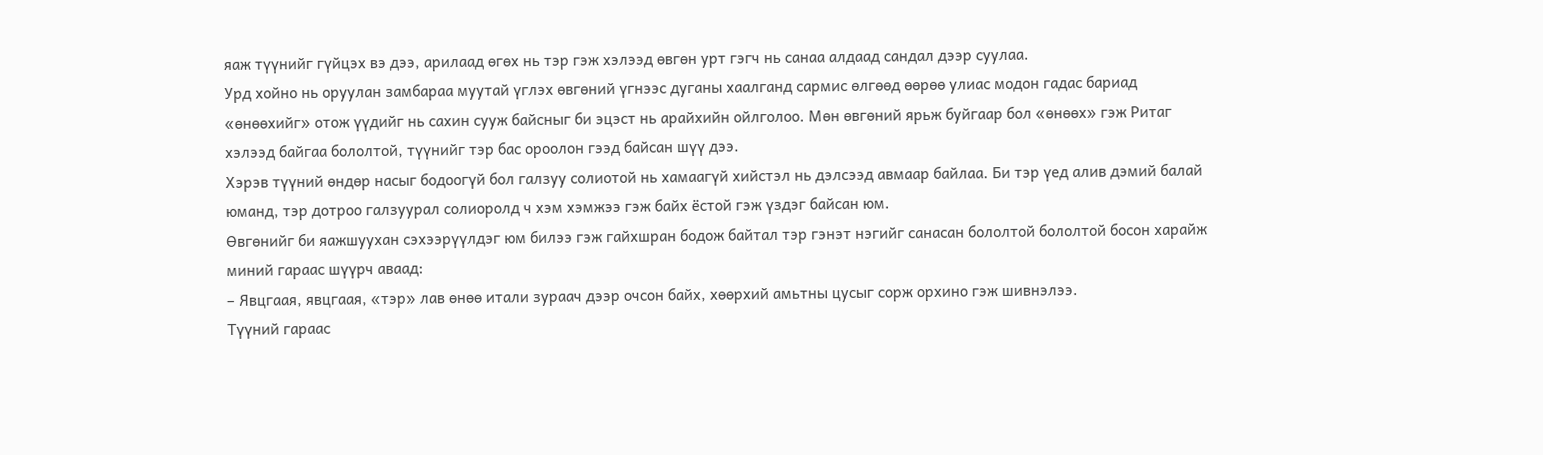яаж түүнийг гүйцэх вэ дээ, арилаад өгөх нь тэр гэж хэлээд өвгөн урт гэгч нь санаа алдаад сандал дээр суулаа.
Урд хойно нь оруулан замбараа муутай үглэх өвгөний үгнээс дуганы хаалганд сармис өлгөөд өөрөө улиас модон гадас бариад «өнөөхийг» отож үүдийг нь сахин сууж байсныг би эцэст нь арайхийн ойлголоо. Мөн өвгөний ярьж буйгаар бол «өнөөх» гэж Ритаг хэлээд байгаа бололтой, түүнийг тэр бас ороолон гээд байсан шүү дээ.
Хэрэв түүний өндөр насыг бодоогүй бол галзуу солиотой нь хамаагүй хийстэл нь дэлсээд авмаар байлаа. Би тэр үед алив дэмий балай юманд, тэр дотроо галзуурал солиоролд ч хэм хэмжээ гэж байх ёстой гэж үздэг байсан юм.
Өвгөнийг би яажшуухан сэхээрүүлдэг юм билээ гэж гайхшран бодож байтал тэр гэнэт нэгийг санасан бололтой бололтой босон харайж миний гараас шүүрч аваад:
– Явцгаая, явцгаая, «тэр» лав өнөө итали зураач дээр очсон байх, хөөрхий амьтны цусыг сорж орхино гэж шивнэлээ.
Түүний гараас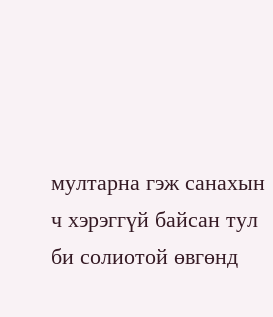мултарна гэж санахын ч хэрэггүй байсан тул би солиотой өвгөнд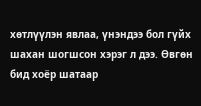хөтлүүлэн явлаа, үнэндээ бол гүйх шахан шогшсон хэрэг л дээ. Өвгөн бид хоёр шатаар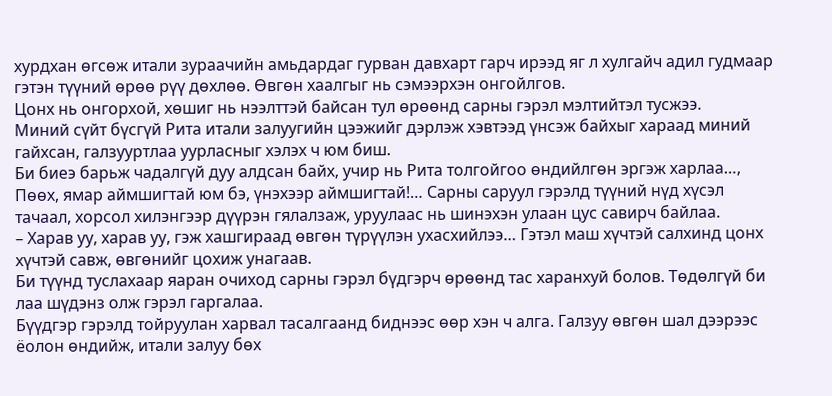хурдхан өгсөж итали зураачийн амьдардаг гурван давхарт гарч ирээд яг л хулгайч адил гудмаар гэтэн түүний өрөө рүү дөхлөө. Өвгөн хаалгыг нь сэмээрхэн онгойлгов.
Цонх нь онгорхой, хөшиг нь нээлттэй байсан тул өрөөнд сарны гэрэл мэлтийтэл тусжээ.
Миний сүйт бүсгүй Рита итали залуугийн цээжийг дэрлэж хэвтээд үнсэж байхыг хараад миний гайхсан, галзууртлаа уурласныг хэлэх ч юм биш.
Би биеэ барьж чадалгүй дуу алдсан байх, учир нь Рита толгойгоо өндийлгөн эргэж харлаа…, Пөөх, ямар аймшигтай юм бэ, үнэхээр аймшигтай!… Сарны саруул гэрэлд түүний нүд хүсэл тачаал, хорсол хилэнгээр дүүрэн гялалзаж, уруулаас нь шинэхэн улаан цус савирч байлаа.
– Харав уу, харав уу, гэж хашгираад өвгөн түрүүлэн ухасхийлээ… Гэтэл маш хүчтэй салхинд цонх хүчтэй савж, өвгөнийг цохиж унагаав.
Би түүнд туслахаар яаран очиход сарны гэрэл бүдгэрч өрөөнд тас харанхуй болов. Төдөлгүй би лаа шүдэнз олж гэрэл гаргалаа.
Бүүдгэр гэрэлд тойруулан харвал тасалгаанд биднээс өөр хэн ч алга. Галзуу өвгөн шал дээрээс ёолон өндийж, итали залуу бөх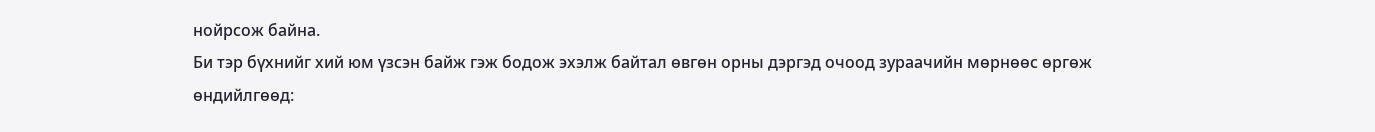нойрсож байна.
Би тэр бүхнийг хий юм үзсэн байж гэж бодож эхэлж байтал өвгөн орны дэргэд очоод зураачийн мөрнөөс өргөж өндийлгөөд: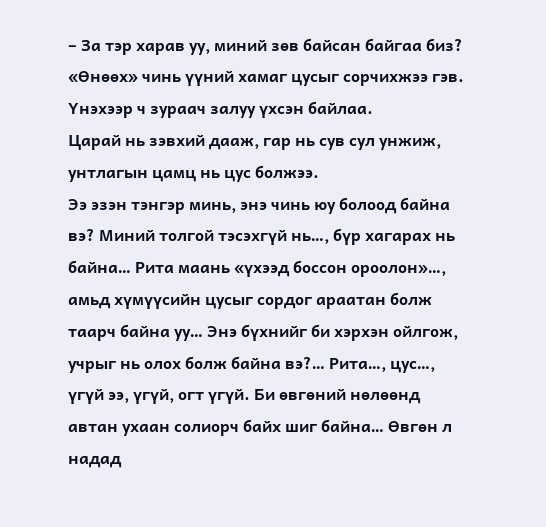– За тэр харав уу, миний зөв байсан байгаа биз? «Өнөөх» чинь үүний хамаг цусыг сорчихжээ гэв. Үнэхээр ч зураач залуу үхсэн байлаа.
Царай нь зэвхий дааж, гар нь сув сул унжиж, унтлагын цамц нь цус болжээ.
Ээ эзэн тэнгэр минь, энэ чинь юу болоод байна вэ? Миний толгой тэсэхгүй нь…, бүр хагарах нь байна… Рита маань «үхээд боссон ороолон»…, амьд хүмүүсийн цусыг сордог араатан болж таарч байна уу… Энэ бүхнийг би хэрхэн ойлгож, учрыг нь олох болж байна вэ?… Рита…, цус…, үгүй ээ, үгүй, огт үгүй. Би өвгөний нөлөөнд автан ухаан солиорч байх шиг байна… Өвгөн л надад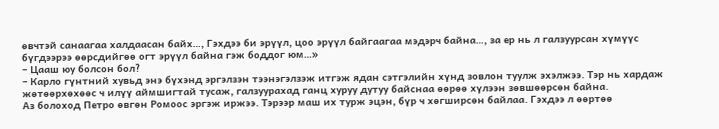өвчтэй санаагаа халдаасан байх…, Гэхдээ би эрүүл, цоо эрүүл байгаагаа мэдэрч байна…, за ер нь л галзуурсан хүмүүс бүгдээрээ өөрсдийгөө огт эрүүл байна гэж боддог юм…»
– Цааш юу болсон бол?
– Карло гүнтний хувьд энэ бүхэнд эргэлзэн тээнэгэлзэж итгэж ядан сэтгэлийн хүнд зовлон туулж эхэлжээ. Тэр нь хардаж жөтөөрхөхөөс ч илүү аймшигтай тусаж, галзуурахад ганц хуруу дутуу байснаа өөрөө хүлээн зөвшөөрсөн байна.
Аз болоход Петро өвгөн Ромоос эргэж иржээ. Тэрээр маш их турж эцэн, бүр ч хөгширсөн байлаа. Гэхдээ л өөртөө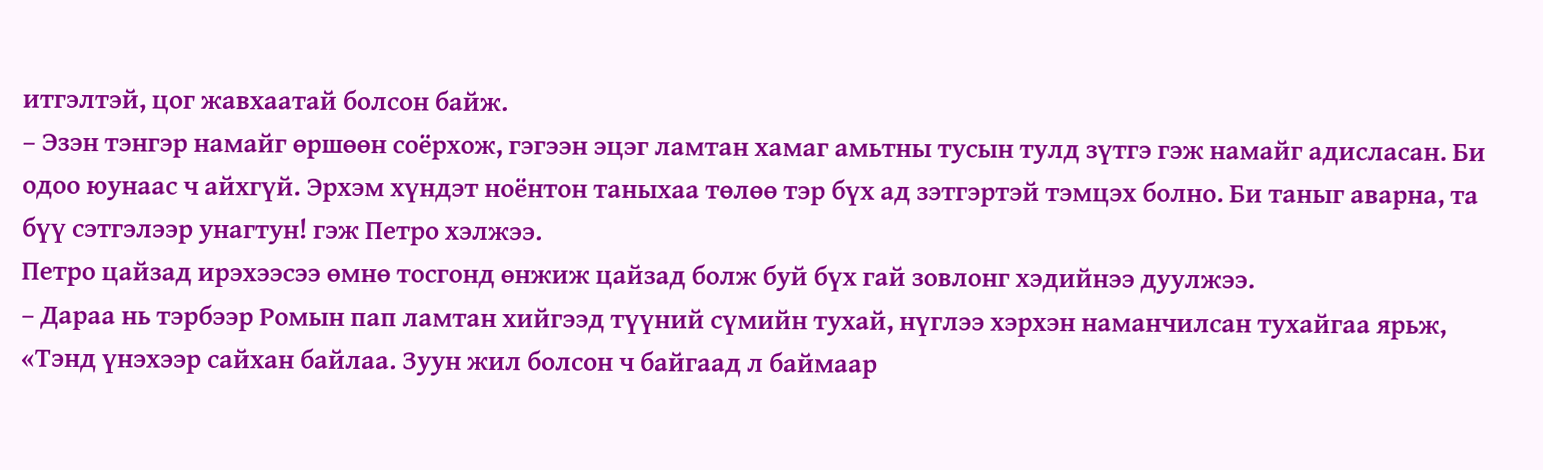итгэлтэй, цог жавхаатай болсон байж.
– Эзэн тэнгэр намайг өршөөн соёрхож, гэгээн эцэг ламтан хамаг амьтны тусын тулд зүтгэ гэж намайг адисласан. Би одоо юунаас ч айхгүй. Эрхэм хүндэт ноёнтон таныхаа төлөө тэр бүх ад зэтгэртэй тэмцэх болно. Би таныг аварна, та бүү сэтгэлээр унагтун! гэж Петро хэлжээ.
Петро цайзад ирэхээсээ өмнө тосгонд өнжиж цайзад болж буй бүх гай зовлонг хэдийнээ дуулжээ.
– Дараа нь тэрбээр Ромын пап ламтан хийгээд түүний сүмийн тухай, нүглээ хэрхэн наманчилсан тухайгаа ярьж, «Тэнд үнэхээр сайхан байлаа. Зуун жил болсон ч байгаад л баймаар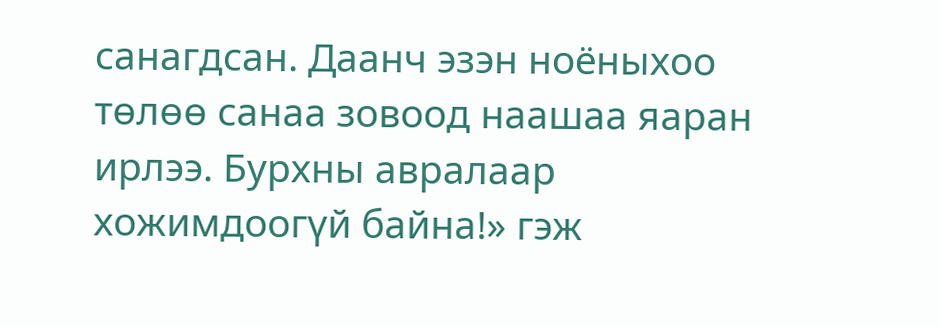санагдсан. Даанч эзэн ноёныхоо төлөө санаа зовоод наашаа яаран ирлээ. Бурхны авралаар хожимдоогүй байна!» гэж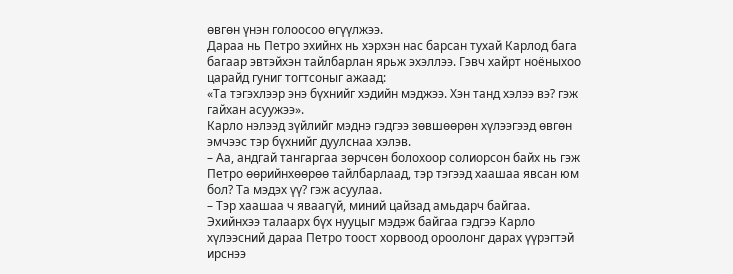өвгөн үнэн голоосоо өгүүлжээ.
Дараа нь Петро эхийнх нь хэрхэн нас барсан тухай Карлод бага багаар эвтэйхэн тайлбарлан ярьж эхэллээ. Гэвч хайрт ноёныхоо царайд гуниг тогтсоныг ажаад:
«Та тэгэхлээр энэ бүхнийг хэдийн мэджээ. Хэн танд хэлээ вэ? гэж гайхан асуужээ».
Карло нэлээд зүйлийг мэднэ гэдгээ зөвшөөрөн хүлээгээд өвгөн эмчээс тэр бүхнийг дуулснаа хэлэв.
– Аа, андгай тангаргаа зөрчсөн болохоор солиорсон байх нь гэж Петро өөрийнхөөрөө тайлбарлаад, тэр тэгээд хаашаа явсан юм бол? Та мэдэх үү? гэж асуулаа.
– Тэр хаашаа ч яваагүй, миний цайзад амьдарч байгаа.
Эхийнхээ талаарх бүх нууцыг мэдэж байгаа гэдгээ Карло хүлээсний дараа Петро тоост хорвоод ороолонг дарах үүрэгтэй ирснээ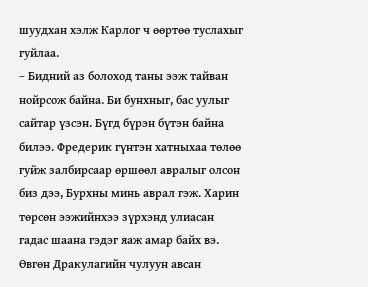шуудхан хэлж Карлог ч өөртөө туслахыг гуйлаа.
– Бидний аз болоход таны ээж тайван нойрсож байна. Би бунхныг, бас уулыг сайтар үзсэн. Бүгд бүрэн бүтэн байна билээ. Фредерик гүнтэн хатныхаа төлөө гуйж залбирсаар өршөөл авралыг олсон биз дээ, Бурхны минь аврал гэж. Харин төрсөн ээжийнхээ зүрхэнд улиасан гадас шаана гэдэг яаж амар байх вэ.
Өвгөн Дракулагийн чулуун авсан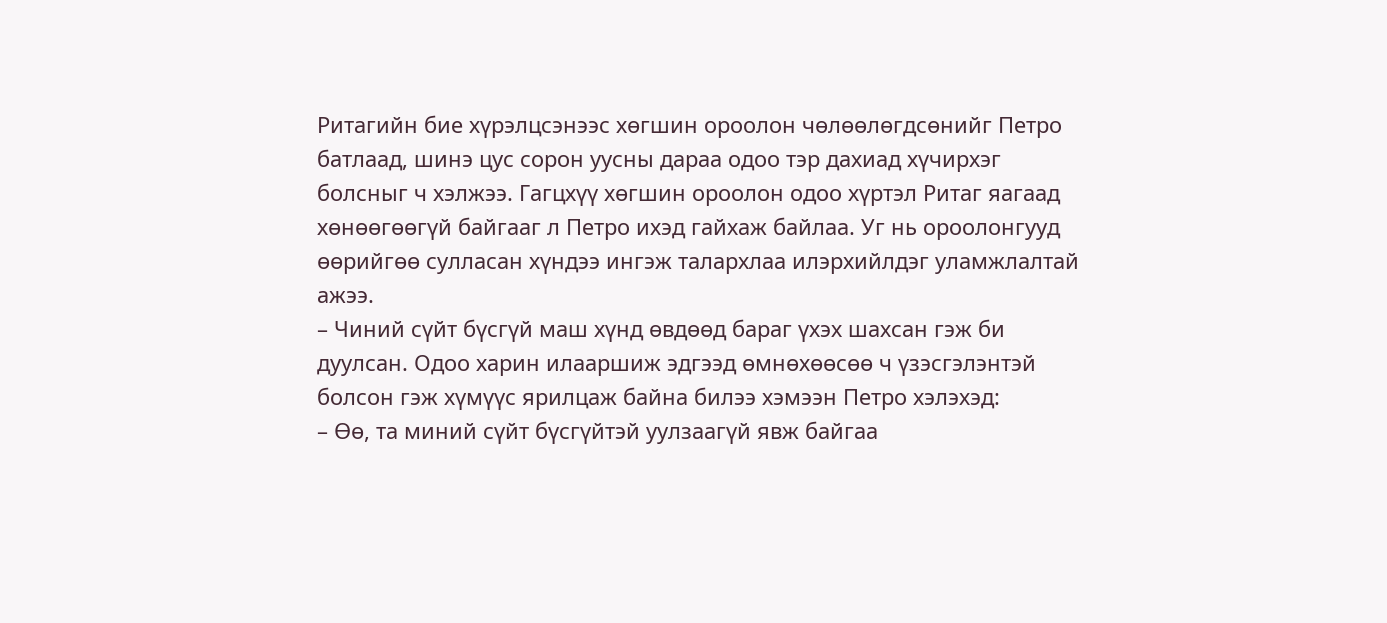Ритагийн бие хүрэлцсэнээс хөгшин ороолон чөлөөлөгдсөнийг Петро батлаад, шинэ цус сорон уусны дараа одоо тэр дахиад хүчирхэг болсныг ч хэлжээ. Гагцхүү хөгшин ороолон одоо хүртэл Ритаг яагаад хөнөөгөөгүй байгааг л Петро ихэд гайхаж байлаа. Уг нь ороолонгууд өөрийгөө сулласан хүндээ ингэж талархлаа илэрхийлдэг уламжлалтай ажээ.
– Чиний сүйт бүсгүй маш хүнд өвдөөд бараг үхэх шахсан гэж би дуулсан. Одоо харин илааршиж эдгээд өмнөхөөсөө ч үзэсгэлэнтэй болсон гэж хүмүүс ярилцаж байна билээ хэмээн Петро хэлэхэд:
– Өө, та миний сүйт бүсгүйтэй уулзаагүй явж байгаа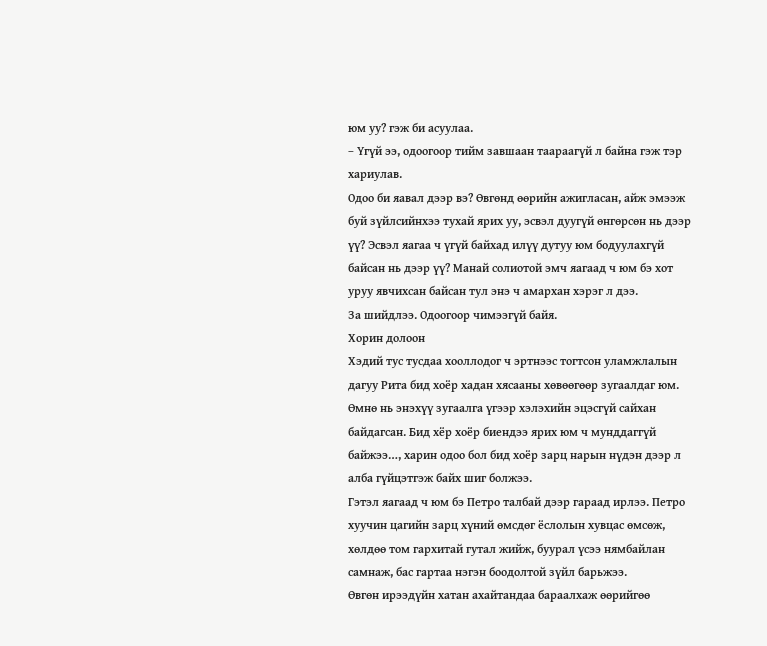юм уу? гэж би асуулаа.
– Үгүй ээ, одоогоор тийм завшаан таараагүй л байна гэж тэр хариулав.
Одоо би яавал дээр вэ? Өвгөнд өөрийн ажигласан, айж эмээж буй зүйлсийнхээ тухай ярих уу, эсвэл дуугүй өнгөрсөн нь дээр үү? Эсвэл яагаа ч үгүй байхад илүү дутуу юм бодуулахгүй байсан нь дээр үү? Манай солиотой эмч яагаад ч юм бэ хот уруу явчихсан байсан тул энэ ч амархан хэрэг л дээ.
За шийдлээ. Одоогоор чимээгүй байя.
Хорин долоон
Хэдий тус тусдаа хооллодог ч эртнээс тогтсон уламжлалын дагуу Рита бид хоёр хадан хясааны хөвөөгөөр зугаалдаг юм. Өмнө нь энэхүү зугаалга үгээр хэлэхийн эцэсгүй сайхан байдагсан. Бид хёр хоёр биендээ ярих юм ч мунддаггүй байжээ…, харин одоо бол бид хоёр зарц нарын нүдэн дээр л алба гүйцэтгэж байх шиг болжээ.
Гэтэл яагаад ч юм бэ Петро талбай дээр гараад ирлээ. Петро хуучин цагийн зарц хүний өмсдөг ёслолын хувцас өмсөж, хөлдөө том гархитай гутал жийж, буурал үсээ нямбайлан самнаж, бас гартаа нэгэн боодолтой зүйл барьжээ.
Өвгөн ирээдүйн хатан ахайтандаа бараалхаж өөрийгөө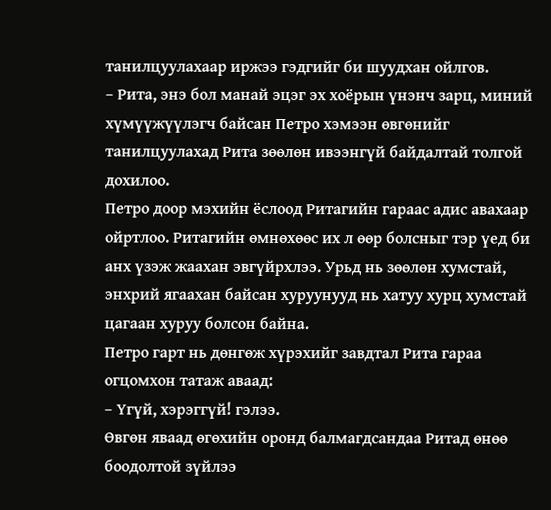танилцуулахаар иржээ гэдгийг би шуудхан ойлгов.
– Рита, энэ бол манай эцэг эх хоёрын үнэнч зарц, миний хүмүүжүүлэгч байсан Петро хэмээн өвгөнийг танилцуулахад Рита зөөлөн ивээнгүй байдалтай толгой дохилоо.
Петро доор мэхийн ёслоод Ритагийн гараас адис авахаар ойртлоо. Ритагийн өмнөхөөс их л өөр болсныг тэр үед би анх үзэж жаахан эвгүйрхлээ. Урьд нь зөөлөн хумстай, энхрий ягаахан байсан хуруунууд нь хатуу хурц хумстай цагаан хуруу болсон байна.
Петро гарт нь дөнгөж хүрэхийг завдтал Рита гараа огцомхон татаж аваад:
– Үгүй, хэрэггүй! гэлээ.
Өвгөн яваад өгөхийн оронд балмагдсандаа Ритад өнөө боодолтой зүйлээ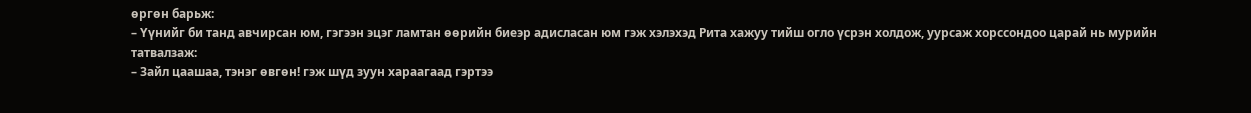өргөн барьж:
– Үүнийг би танд авчирсан юм, гэгээн эцэг ламтан өөрийн биеэр адисласан юм гэж хэлэхэд Рита хажуу тийш огло үсрэн холдож, уурсаж хорссондоо царай нь мурийн татвалзаж:
– Зайл цаашаа, тэнэг өвгөн! гэж шүд зуун хараагаад гэртээ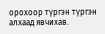орохоор түргэн түргэн алхаад явчихав.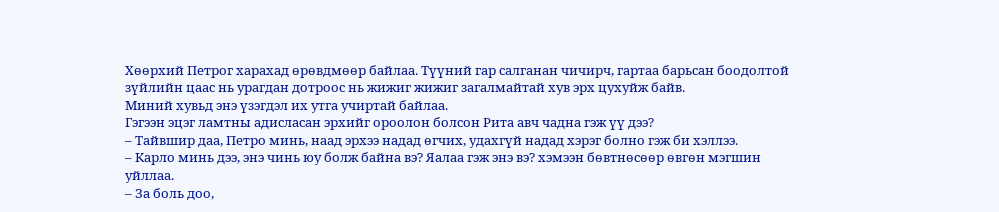Хөөрхий Петрог харахад өрөвдмөөр байлаа. Түүний гар салганан чичирч, гартаа барьсан боодолтой зүйлийн цаас нь урагдан дотроос нь жижиг жижиг загалмайтай хув эрх цухуйж байв.
Миний хувьд энэ үзэгдэл их утга учиртай байлаа.
Гэгээн эцэг ламтны адисласан эрхийг ороолон болсон Рита авч чадна гэж үү дээ?
– Тайвшир даа, Петро минь, наад эрхээ надад өгчих, удахгүй надад хэрэг болно гэж би хэллээ.
– Карло минь дээ, энэ чинь юу болж байна вэ? Яалаа гэж энэ вэ? хэмээн бөвтнөсөөр өвгөн мэгшин уйллаа.
– За боль доо,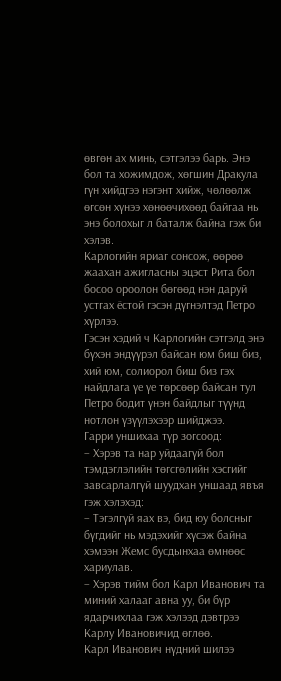өвгөн ах минь, сэтгэлээ барь. Энэ бол та хожимдож, хөгшин Дракула гүн хийдгээ нэгэнт хийж, чөлөөлж өгсөн хүнээ хөнөөчихөөд байгаа нь энэ болохыг л баталж байна гэж би хэлэв.
Карлогийн яриаг сонсож, өөрөө жаахан ажигласны эцэст Рита бол босоо ороолон бөгөөд нэн даруй устгах ёстой гэсэн дүгнэлтэд Петро хүрлээ.
Гэсэн хэдий ч Карлогийн сэтгэлд энэ бүхэн эндүүрэл байсан юм биш биз, хий юм, солиорол биш биз гэх найдлага үе үе төрсөөр байсан тул Петро бодит үнэн байдлыг түүнд нотлон үзүүлэхээр шийджээ.
Гарри уншихаа түр зогсоод:
– Хэрэв та нар уйдаагүй бол тэмдэглэлийн төгсгөлийн хэсгийг завсарлалгүй шуудхан уншаад явъя гэж хэлэхэд:
– Тэгэлгүй яах вэ, бид юу болсныг бүгдийг нь мэдэхийг хүсэж байна хэмээн Жемс бусдынхаа өмнөөс хариулав.
– Хэрэв тийм бол Карл Иванович та миний халааг авна уу, би бүр ядарчихлаа гэж хэлээд дэвтрээ Карлу Ивановичид өглөө.
Карл Иванович нүдний шилээ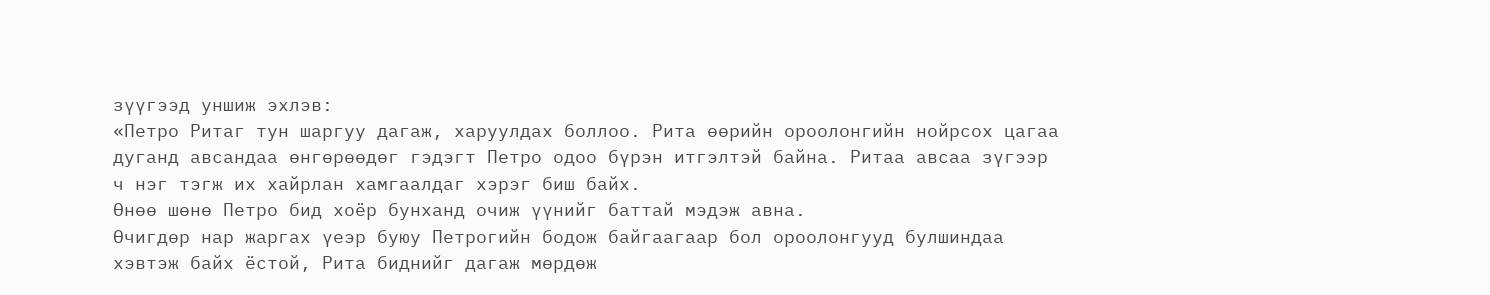зүүгээд уншиж эхлэв:
«Петро Ритаг тун шаргуу дагаж, харуулдах боллоо. Рита өөрийн ороолонгийн нойрсох цагаа дуганд авсандаа өнгөрөөдөг гэдэгт Петро одоо бүрэн итгэлтэй байна. Ритаа авсаа зүгээр ч нэг тэгж их хайрлан хамгаалдаг хэрэг биш байх.
Өнөө шөнө Петро бид хоёр бунханд очиж үүнийг баттай мэдэж авна.
Өчигдөр нар жаргах үеэр буюу Петрогийн бодож байгаагаар бол ороолонгууд булшиндаа хэвтэж байх ёстой, Рита биднийг дагаж мөрдөж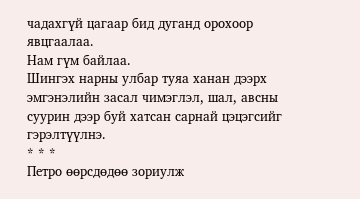чадахгүй цагаар бид дуганд орохоор явцгаалаа.
Нам гүм байлаа.
Шингэх нарны улбар туяа ханан дээрх эмгэнэлийн засал чимэглэл, шал, авсны суурин дээр буй хатсан сарнай цэцэгсийг гэрэлтүүлнэ.
* * *
Петро өөрсдөдөө зориулж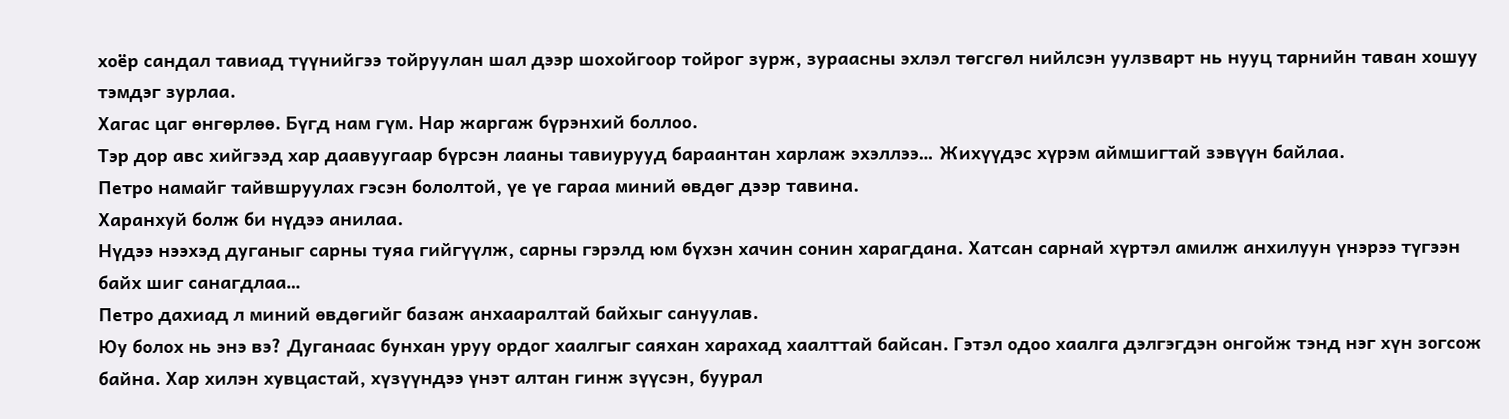хоёр сандал тавиад түүнийгээ тойруулан шал дээр шохойгоор тойрог зурж, зураасны эхлэл төгсгөл нийлсэн уулзварт нь нууц тарнийн таван хошуу тэмдэг зурлаа.
Хагас цаг өнгөрлөө. Бүгд нам гүм. Нар жаргаж бүрэнхий боллоо.
Тэр дор авс хийгээд хар даавуугаар бүрсэн лааны тавиурууд бараантан харлаж эхэллээ… Жихүүдэс хүрэм аймшигтай зэвүүн байлаа.
Петро намайг тайвшруулах гэсэн бололтой, үе үе гараа миний өвдөг дээр тавина.
Харанхуй болж би нүдээ анилаа.
Нүдээ нээхэд дуганыг сарны туяа гийгүүлж, сарны гэрэлд юм бүхэн хачин сонин харагдана. Хатсан сарнай хүртэл амилж анхилуун үнэрээ түгээн байх шиг санагдлаа…
Петро дахиад л миний өвдөгийг базаж анхааралтай байхыг сануулав.
Юу болох нь энэ вэ? Дуганаас бунхан уруу ордог хаалгыг саяхан харахад хаалттай байсан. Гэтэл одоо хаалга дэлгэгдэн онгойж тэнд нэг хүн зогсож байна. Хар хилэн хувцастай, хүзүүндээ үнэт алтан гинж зүүсэн, буурал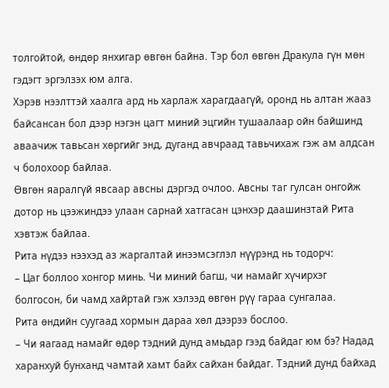толгойтой, өндөр янхигар өвгөн байна. Тэр бол өвгөн Дракула гүн мөн гэдэгт эргэлзэх юм алга.
Хэрэв нээлттэй хаалга ард нь харлаж харагдаагүй, оронд нь алтан жааз байсансан бол дээр нэгэн цагт миний эцгийн тушаалаар ойн байшинд аваачиж тавьсан хөргийг энд, дуганд авчраад тавьчихаж гэж ам алдсан ч болохоор байлаа.
Өвгөн яаралгүй явсаар авсны дэргэд очлоо. Авсны таг гулсан онгойж дотор нь цээжиндээ улаан сарнай хатгасан цэнхэр даашинзтай Рита хэвтэж байлаа.
Рита нүдээ нээхэд аз жаргалтай инээмсэглэл нүүрэнд нь тодорч:
– Цаг боллоо хонгор минь. Чи миний багш, чи намайг хүчирхэг болгосон, би чамд хайртай гэж хэлээд өвгөн рүү гараа сунгалаа.
Рита өндийн суугаад хормын дараа хөл дээрээ бослоо.
– Чи яагаад намайг өдөр тэдний дунд амьдар гээд байдаг юм бэ? Надад харанхуй бунханд чамтай хамт байх сайхан байдаг. Тэдний дунд байхад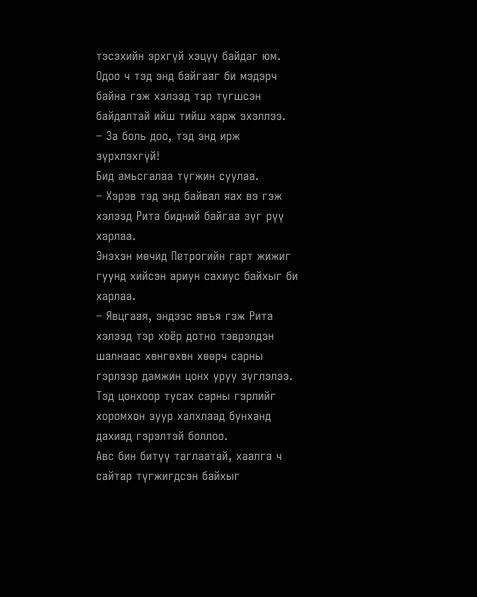тэсэхийн эрхгүй хэцүү байдаг юм. Одоо ч тэд энд байгааг би мэдэрч байна гэж хэлээд тэр түгшсэн байдалтай ийш тийш харж эхэллээ.
– За боль доо, тэд энд ирж зүрхлэхгүй!
Бид амьсгалаа түгжин суулаа.
– Хэрэв тэд энд байвал яах вэ гэж хэлээд Рита бидний байгаа зүг рүү харлаа.
Энэхэн мөчид Петрогийн гарт жижиг гуунд хийсэн ариун сахиус байхыг би харлаа.
– Явцгаая, эндээс явъя гэж Рита хэлээд тэр хоёр дотно тэврэлдэн шалнаас хөнгөхөн хөөрч сарны гэрлээр дамжин цонх уруу зүглэлээ. Тэд цонхоор тусах сарны гэрлийг хоромхон зуур халхлаад бунханд дахиад гэрэлтэй боллоо.
Авс бин битүү таглаатай, хаалга ч сайтар түгжигдсэн байхыг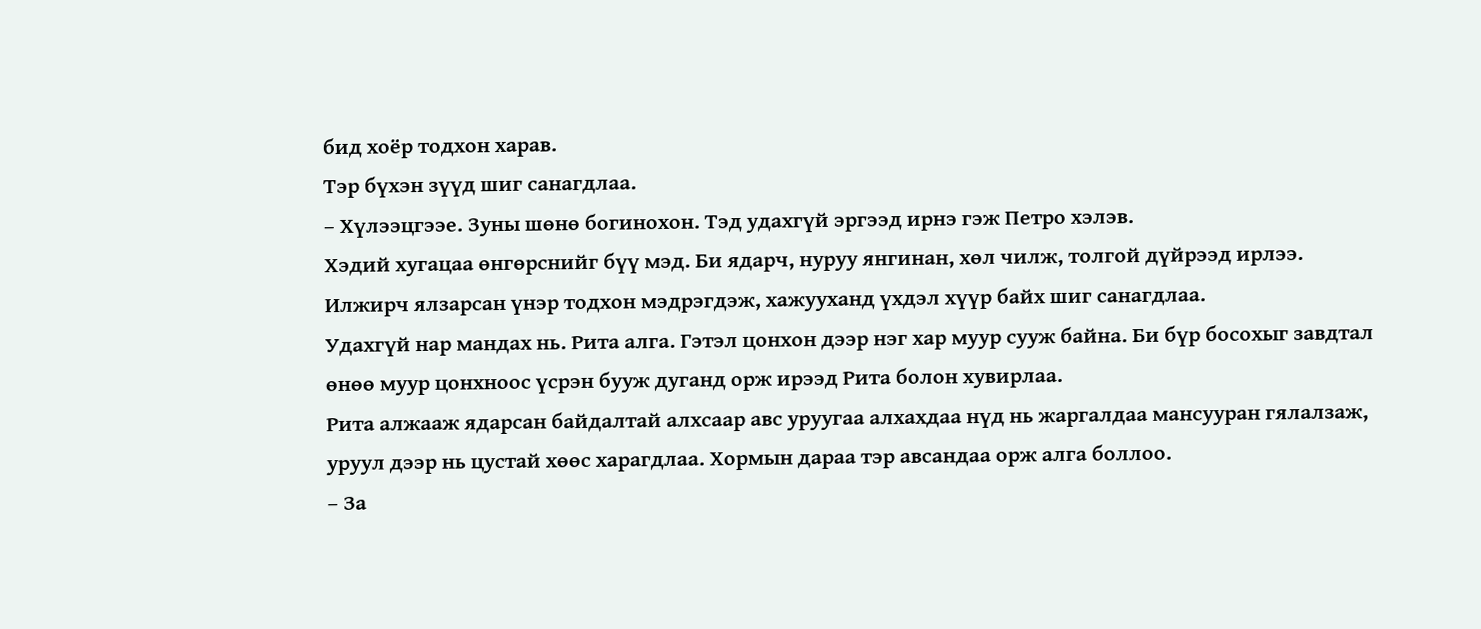бид хоёр тодхон харав.
Тэр бүхэн зүүд шиг санагдлаа.
– Хүлээцгээе. Зуны шөнө богинохон. Тэд удахгүй эргээд ирнэ гэж Петро хэлэв.
Хэдий хугацаа өнгөрснийг бүү мэд. Би ядарч, нуруу янгинан, хөл чилж, толгой дүйрээд ирлээ.
Илжирч ялзарсан үнэр тодхон мэдрэгдэж, хажууханд үхдэл хүүр байх шиг санагдлаа.
Удахгүй нар мандах нь. Рита алга. Гэтэл цонхон дээр нэг хар муур сууж байна. Би бүр босохыг завдтал өнөө муур цонхноос үсрэн бууж дуганд орж ирээд Рита болон хувирлаа.
Рита алжааж ядарсан байдалтай алхсаар авс уруугаа алхахдаа нүд нь жаргалдаа мансууран гялалзаж, уруул дээр нь цустай хөөс харагдлаа. Хормын дараа тэр авсандаа орж алга боллоо.
– За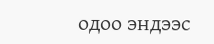одоо эндээс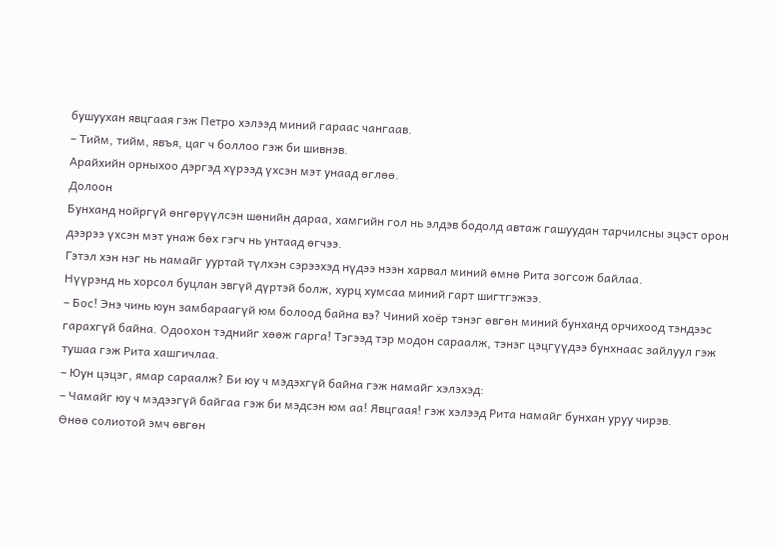бушуухан явцгаая гэж Петро хэлээд миний гараас чангаав.
– Тийм, тийм, явъя, цаг ч боллоо гэж би шивнэв.
Арайхийн орныхоо дэргэд хүрээд үхсэн мэт унаад өглөө.
Долоон
Бунханд нойргүй өнгөрүүлсэн шөнийн дараа, хамгийн гол нь элдэв бодолд автаж гашуудан тарчилсны эцэст орон дээрээ үхсэн мэт унаж бөх гэгч нь унтаад өгчээ.
Гэтэл хэн нэг нь намайг ууртай түлхэн сэрээхэд нүдээ нээн харвал миний өмнө Рита зогсож байлаа.
Нүүрэнд нь хорсол буцлан эвгүй дүртэй болж, хурц хумсаа миний гарт шигтгэжээ.
– Бос! Энэ чинь юун замбараагүй юм болоод байна вэ? Чиний хоёр тэнэг өвгөн миний бунханд орчихоод тэндээс гарахгүй байна. Одоохон тэднийг хөөж гарга! Тэгээд тэр модон сараалж, тэнэг цэцгүүдээ бунхнаас зайлуул гэж тушаа гэж Рита хашгичлаа.
– Юун цэцэг, ямар сараалж? Би юу ч мэдэхгүй байна гэж намайг хэлэхэд:
– Чамайг юу ч мэдээгүй байгаа гэж би мэдсэн юм аа! Явцгаая! гэж хэлээд Рита намайг бунхан уруу чирэв.
Өнөө солиотой эмч өвгөн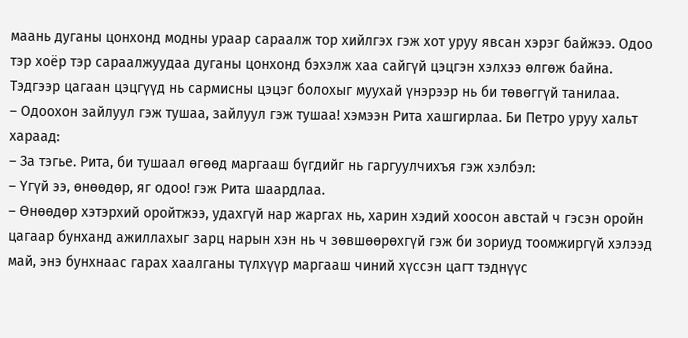маань дуганы цонхонд модны ураар сараалж тор хийлгэх гэж хот уруу явсан хэрэг байжээ. Одоо тэр хоёр тэр сараалжуудаа дуганы цонхонд бэхэлж хаа сайгүй цэцгэн хэлхээ өлгөж байна.
Тэдгээр цагаан цэцгүүд нь сармисны цэцэг болохыг муухай үнэрээр нь би төвөггүй танилаа.
– Одоохон зайлуул гэж тушаа, зайлуул гэж тушаа! хэмээн Рита хашгирлаа. Би Петро уруу хальт хараад:
– За тэгье. Рита, би тушаал өгөөд маргааш бүгдийг нь гаргуулчихъя гэж хэлбэл:
– Үгүй ээ, өнөөдөр, яг одоо! гэж Рита шаардлаа.
– Өнөөдөр хэтэрхий оройтжээ, удахгүй нар жаргах нь, харин хэдий хоосон австай ч гэсэн оройн цагаар бунханд ажиллахыг зарц нарын хэн нь ч зөвшөөрөхгүй гэж би зориуд тоомжиргүй хэлээд май, энэ бунхнаас гарах хаалганы түлхүүр маргааш чиний хүссэн цагт тэднүүс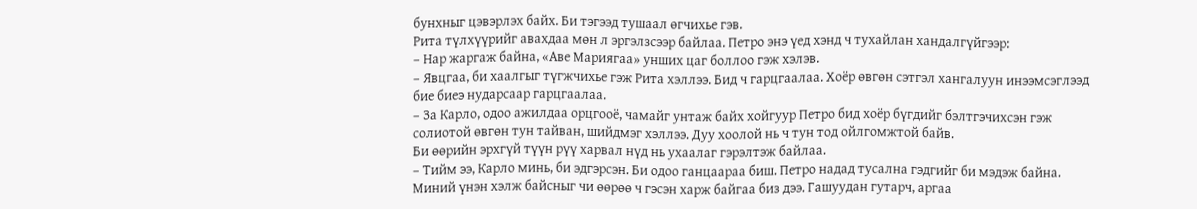бунхныг цэвэрлэх байх. Би тэгээд тушаал өгчихье гэв.
Рита түлхүүрийг авахдаа мөн л эргэлзсээр байлаа. Петро энэ үед хэнд ч тухайлан хандалгүйгээр:
– Нар жаргаж байна, «Аве Мариягаа» унших цаг боллоо гэж хэлэв.
– Явцгаа, би хаалгыг түгжчихье гэж Рита хэллээ. Бид ч гарцгаалаа. Хоёр өвгөн сэтгэл хангалуун инээмсэглээд бие биеэ нударсаар гарцгаалаа.
– За Карло, одоо ажилдаа орцгооё, чамайг унтаж байх хойгуур Петро бид хоёр бүгдийг бэлтгэчихсэн гэж солиотой өвгөн тун тайван, шийдмэг хэллээ. Дуу хоолой нь ч тун тод ойлгомжтой байв.
Би өөрийн эрхгүй түүн рүү харвал нүд нь ухаалаг гэрэлтэж байлаа.
– Тийм ээ, Карло минь, би эдгэрсэн. Би одоо ганцаараа биш. Петро надад тусална гэдгийг би мэдэж байна. Миний үнэн хэлж байсныг чи өөрөө ч гэсэн харж байгаа биз дээ. Гашуудан гутарч, аргаа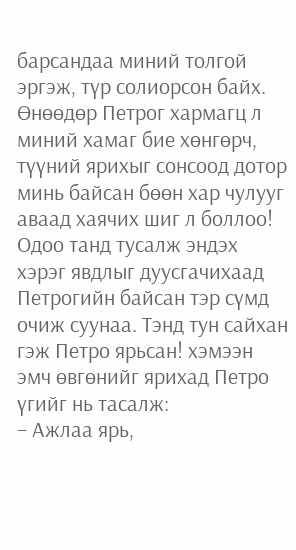барсандаа миний толгой эргэж, түр солиорсон байх. Өнөөдөр Петрог хармагц л миний хамаг бие хөнгөрч, түүний ярихыг сонсоод дотор минь байсан бөөн хар чулууг аваад хаячих шиг л боллоо! Одоо танд тусалж эндэх хэрэг явдлыг дуусгачихаад Петрогийн байсан тэр сүмд очиж суунаа. Тэнд тун сайхан гэж Петро ярьсан! хэмээн эмч өвгөнийг ярихад Петро үгийг нь тасалж:
– Ажлаа ярь,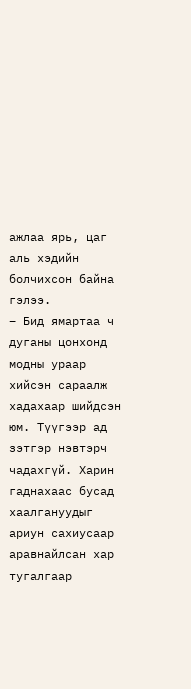ажлаа ярь, цаг аль хэдийн болчихсон байна гэлээ.
– Бид ямартаа ч дуганы цонхонд модны ураар хийсэн сараалж хадахаар шийдсэн юм. Түүгээр ад зэтгэр нэвтэрч чадахгүй. Харин гаднахаас бусад хаалгануудыг ариун сахиусаар аравнайлсан хар тугалгаар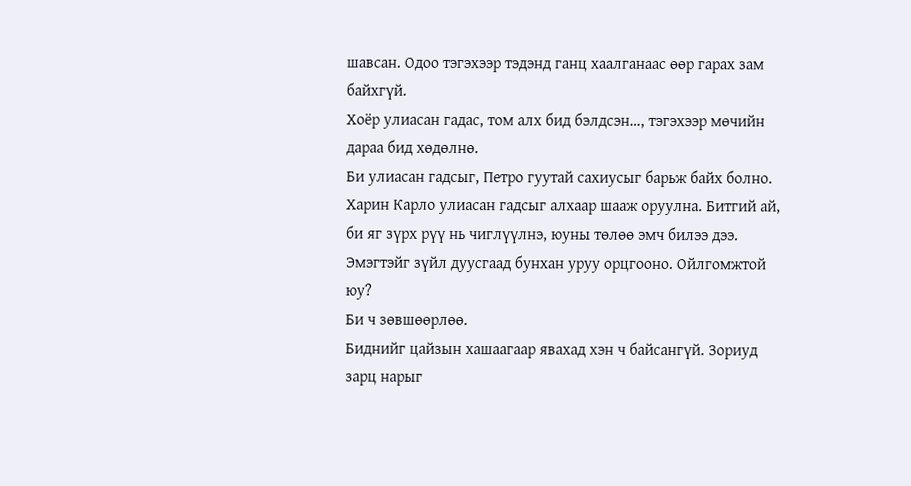шавсан. Одоо тэгэхээр тэдэнд ганц хаалганаас өөр гарах зам байхгүй.
Хоёр улиасан гадас, том алх бид бэлдсэн…, тэгэхээр мөчийн дараа бид хөдөлнө.
Би улиасан гадсыг, Петро гуутай сахиусыг барьж байх болно. Харин Карло улиасан гадсыг алхаар шааж оруулна. Битгий ай, би яг зүрх рүү нь чиглүүлнэ, юуны төлөө эмч билээ дээ. Эмэгтэйг зүйл дуусгаад бунхан уруу орцгооно. Ойлгомжтой юу?
Би ч зөвшөөрлөө.
Биднийг цайзын хашаагаар явахад хэн ч байсангүй. Зориуд зарц нарыг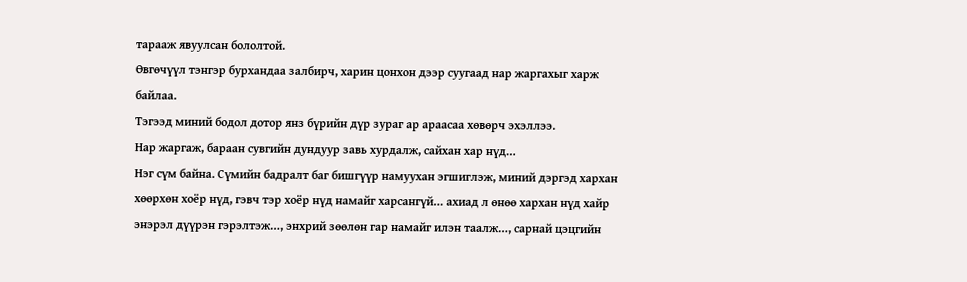тарааж явуулсан бололтой.
Өвгөчүүл тэнгэр бурхандаа залбирч, харин цонхон дээр суугаад нар жаргахыг харж байлаа.
Тэгээд миний бодол дотор янз бүрийн дүр зураг ар араасаа хөвөрч эхэллээ.
Нар жаргаж, бараан сувгийн дундуур завь хурдалж, сайхан хар нүд…
Нэг сүм байна. Сүмийн бадралт баг бишгүүр намуухан эгшиглэж, миний дэргэд хархан хөөрхөн хоёр нүд, гэвч тэр хоёр нүд намайг харсангүй… ахиад л өнөө хархан нүд хайр энэрэл дүүрэн гэрэлтэж…, энхрий зөөлөн гар намайг илэн таалж…, сарнай цэцгийн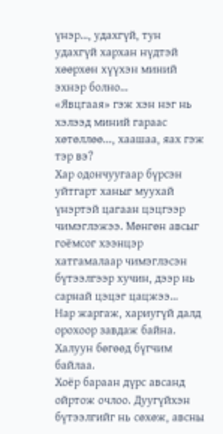үнэр…, удахгүй, тун удахгүй хархан нүдтэй хөөрхөн хүүхэн миний эхнэр болно…
«Явцгаая» гэж хэн нэг нь хэлээд миний гараас хөтөллөө..., хаашаа, яах гэж тэр вэ?
Хар одончуугаар бүрсэн уйтгарт ханыг муухай үнэртэй цагаан цэцгээр чимэглэжээ. Мөнгөн авсыг гоёмсог хээнцэр хатгамалаар чимэглэсэн бүтээлгээр хучин, дээр нь сарнай цэцэг цацжээ…
Нар жаргаж, хариугүй далд орохоор завдаж байна. Халуун бөгөөд бүгчим байлаа.
Хоёр бараан дүрс авсанд ойртож очлоо. Дуугүйхэн бүтээлгийг нь сөхөж, авсны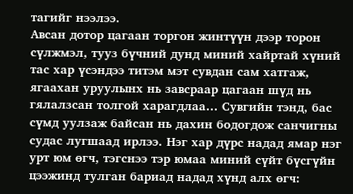тагийг нээлээ.
Авсан дотор цагаан торгон жинтүүн дээр торон сүлжмэл, тууз бүчний дунд миний хайртай хүний тас хар үсэндээ титэм мэт сувдан сам хатгаж, ягаахан уруулынх нь завсраар цагаан шүд нь гялалзсан толгой харагдлаа… Сувгийн тэнд, бас сүмд уулзаж байсан нь дахин бодогдож санчигны судас лугшаад ирлээ. Нэг хар дүрс надад ямар нэг урт юм өгч, тэгснээ тэр юмаа миний сүйт бүсгүйн цээжинд тулган бариад надад хүнд алх өгч: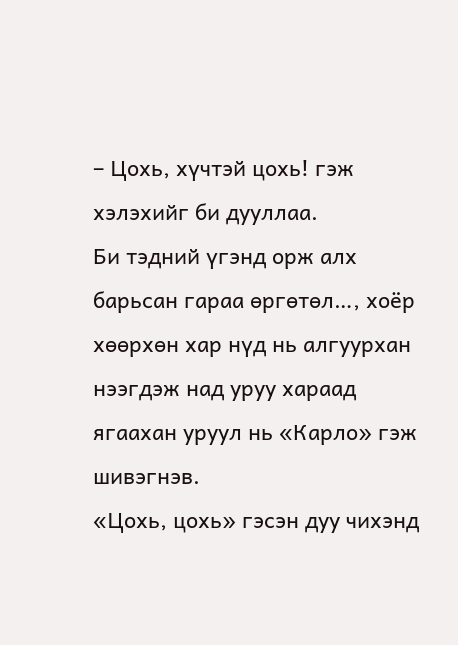– Цохь, хүчтэй цохь! гэж хэлэхийг би дууллаа.
Би тэдний үгэнд орж алх барьсан гараа өргөтөл…, хоёр хөөрхөн хар нүд нь алгуурхан нээгдэж над уруу хараад ягаахан уруул нь «Карло» гэж шивэгнэв.
«Цохь, цохь» гэсэн дуу чихэнд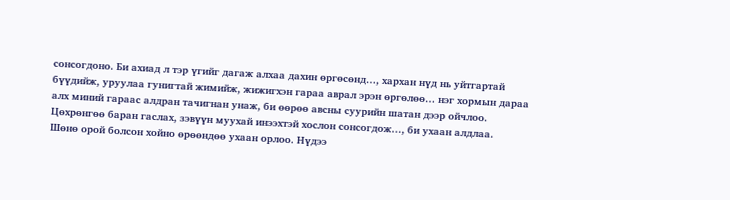сонсогдоно. Би ахиад л тэр үгийг дагаж алхаа дахин өргөсөнд…, хархан нүд нь уйтгартай бүүдийж, уруулаа гунигтай жимийж, жижигхэн гараа аврал эрэн өргөлөө… нэг хормын дараа алх миний гараас алдран тачигнан унаж, би өөрөө авсны суурийн шатан дээр ойчлоо.
Цөхрөнгөө баран гаслах, зэвүүн муухай инээхтэй хослон сонсогдож…, би ухаан алдлаа.
Шөнө орой болсон хойно өрөөндөө ухаан орлоо. Нүдээ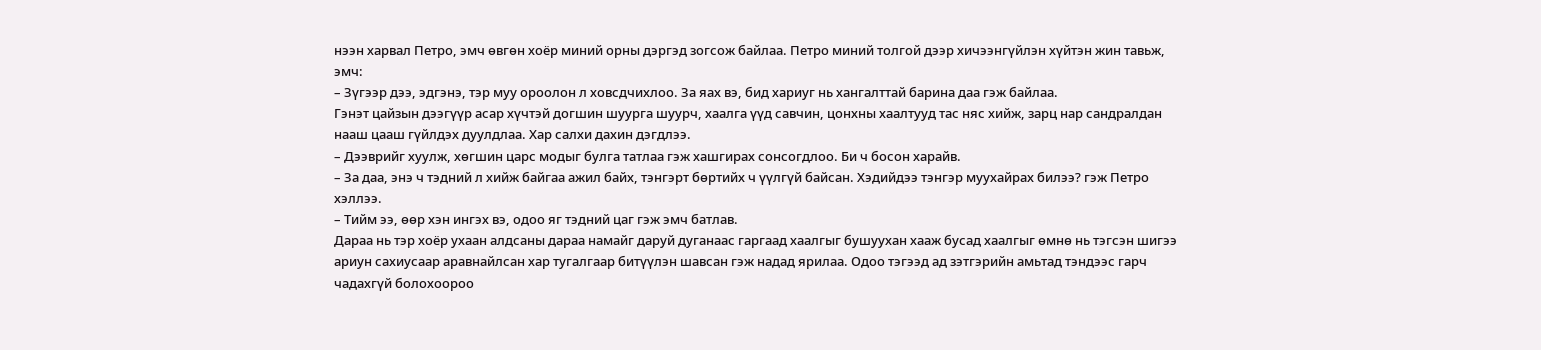нээн харвал Петро, эмч өвгөн хоёр миний орны дэргэд зогсож байлаа. Петро миний толгой дээр хичээнгүйлэн хүйтэн жин тавьж, эмч:
– Зүгээр дээ, эдгэнэ, тэр муу ороолон л ховсдчихлоо. За яах вэ, бид хариуг нь хангалттай барина даа гэж байлаа.
Гэнэт цайзын дээгүүр асар хүчтэй догшин шуурга шуурч, хаалга үүд савчин, цонхны хаалтууд тас няс хийж, зарц нар сандралдан нааш цааш гүйлдэх дуулдлаа. Хар салхи дахин дэгдлээ.
– Дээврийг хуулж, хөгшин царс модыг булга татлаа гэж хашгирах сонсогдлоо. Би ч босон харайв.
– За даа, энэ ч тэдний л хийж байгаа ажил байх, тэнгэрт бөртийх ч үүлгүй байсан. Хэдийдээ тэнгэр муухайрах билээ? гэж Петро хэллээ.
– Тийм ээ, өөр хэн ингэх вэ, одоо яг тэдний цаг гэж эмч батлав.
Дараа нь тэр хоёр ухаан алдсаны дараа намайг даруй дуганаас гаргаад хаалгыг бушуухан хааж бусад хаалгыг өмнө нь тэгсэн шигээ ариун сахиусаар аравнайлсан хар тугалгаар битүүлэн шавсан гэж надад ярилаа. Одоо тэгээд ад зэтгэрийн амьтад тэндээс гарч чадахгүй болохоороо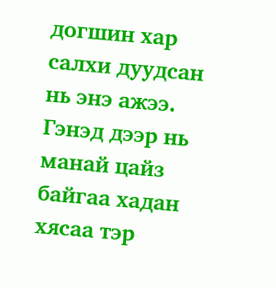догшин хар салхи дуудсан нь энэ ажээ.
Гэнэд дээр нь манай цайз байгаа хадан хясаа тэр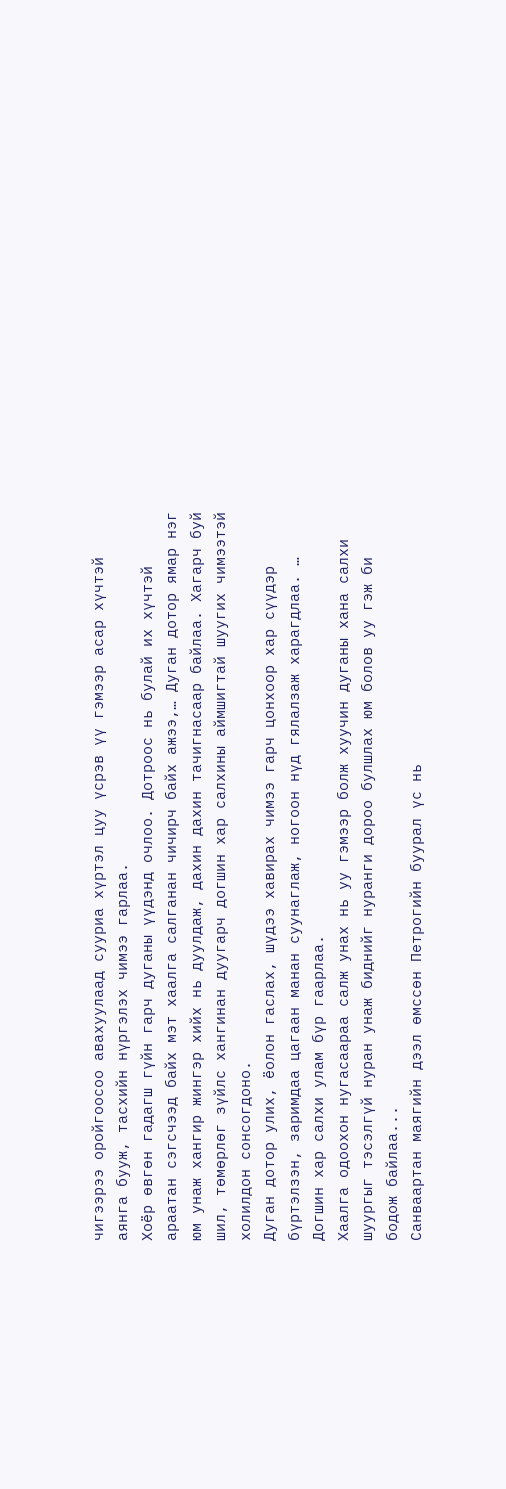чигээрээ оройгоосоо авахуулаад сууриа хүртэл цуу үсрэв үү гэмээр асар хүчтэй аянга бууж, тасхийн нүргэлэх чимээ гарлаа.
Хоёр өвгөн гадагш гүйн гарч дуганы үүдэнд очлоо. Дотроос нь булай их хүчтэй араатан сэгсчээд байх мэт хаалга салганан чичирч байх ажээ,… Дуган дотор ямар нэг юм унаж хангир жингэр хийх нь дуулдаж, дахин дахин тачигнасаар байлаа. Хагарч буй шил, төмөрлөг зүйлс хангинан дуугарч догшин хар салхины аймшигтай шуугих чимээтэй холилдон сонсогдоно.
Дуган дотор улих, ёолон гаслах, шүдээ хавирах чимээ гарч цонхоор хар сүүдэр бүртэлзэн, заримдаа цагаан манан суунаглаж, ногоон нүд гялалзаж харагдлаа. …
Догшин хар салхи улам бүр гаарлаа.
Хаалга одоохон нугасаараа салж унах нь уу гэмээр болж хуучин дуганы хана салхи шуургыг тэсэлгүй нуран унаж биднийг нуранги дороо булшлах юм болов уу гэж би бодож байлаа...
Санваартан маягийн дээл өмссөн Петрогийн буурал үс нь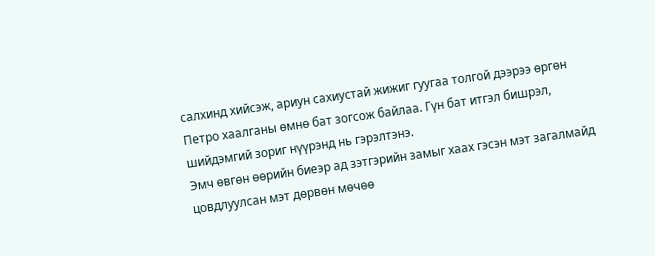салхинд хийсэж, ариун сахиустай жижиг гуугаа толгой дээрээ өргөн Петро хаалганы өмнө бат зогсож байлаа. Гүн бат итгэл бишрэл, шийдэмгий зориг нүүрэнд нь гэрэлтэнэ.
Эмч өвгөн өөрийн биеэр ад зэтгэрийн замыг хаах гэсэн мэт загалмайд цовдлуулсан мэт дөрвөн мөчөө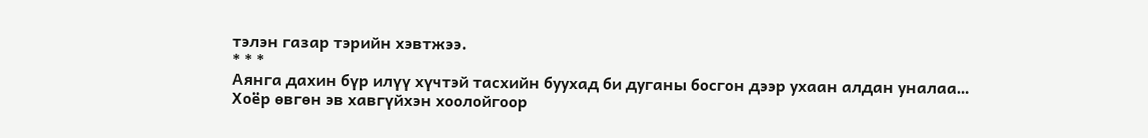тэлэн газар тэрийн хэвтжээ.
* * *
Аянга дахин бүр илүү хүчтэй тасхийн буухад би дуганы босгон дээр ухаан алдан уналаа…
Хоёр өвгөн эв хавгүйхэн хоолойгоор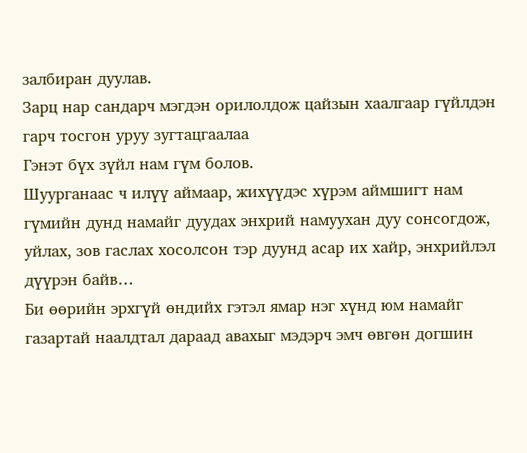залбиран дуулав.
Зарц нар сандарч мэгдэн орилолдож цайзын хаалгаар гүйлдэн гарч тосгон уруу зугтацгаалаа
Гэнэт бүх зүйл нам гүм болов.
Шуурганаас ч илүү аймаар, жихүүдэс хүрэм аймшигт нам гүмийн дунд намайг дуудах энхрий намуухан дуу сонсогдож, уйлах, зов гаслах хосолсон тэр дуунд асар их хайр, энхрийлэл дүүрэн байв…
Би өөрийн эрхгүй өндийх гэтэл ямар нэг хүнд юм намайг газартай наалдтал дараад авахыг мэдэрч эмч өвгөн догшин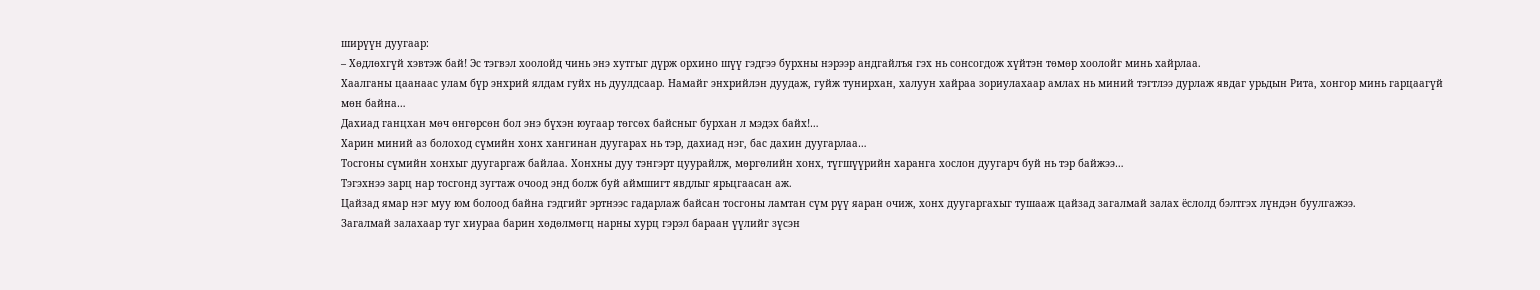ширүүн дуугаар:
– Хөдлөхгүй хэвтэж бай! Эс тэгвэл хоолойд чинь энэ хутгыг дүрж орхино шүү гэдгээ бурхны нэрээр андгайлъя гэх нь сонсогдож хүйтэн төмөр хоолойг минь хайрлаа.
Хаалганы цаанаас улам бүр энхрий ялдам гуйх нь дуулдсаар. Намайг энхрийлэн дуудаж, гуйж тунирхан, халуун хайраа зориулахаар амлах нь миний тэгтлээ дурлаж явдаг урьдын Рита, хонгор минь гарцаагүй мөн байна…
Дахиад ганцхан мөч өнгөрсөн бол энэ бүхэн юугаар төгсөх байсныг бурхан л мэдэх байх!…
Харин миний аз болоход сүмийн хонх хангинан дуугарах нь тэр, дахиад нэг, бас дахин дуугарлаа…
Тосгоны сүмийн хонхыг дуугаргаж байлаа. Хонхны дуу тэнгэрт цуурайлж, мөргөлийн хонх, түгшүүрийн харанга хослон дуугарч буй нь тэр байжээ…
Тэгэхнээ зарц нар тосгонд зугтаж очоод энд болж буй аймшигт явдлыг ярьцгаасан аж.
Цайзад ямар нэг муу юм болоод байна гэдгийг эртнээс гадарлаж байсан тосгоны ламтан сүм рүү яаран очиж, хонх дуугаргахыг тушааж цайзад загалмай залах ёслолд бэлтгэх лүндэн буулгажээ.
Загалмай залахаар туг хиураа барин хөдөлмөгц нарны хурц гэрэл бараан үүлийг зүсэн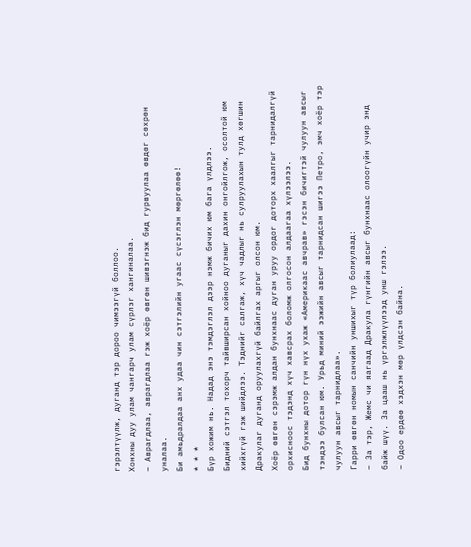гэрэлтүүлж, дуганд тэр дороо чимээгүй боллоо.
Хонхны дуу улам чангарч улам сүрлэг хангиналаа.
– Аврагдлаа, аврагдлаа гэж хоёр өвгөн шивэгнэж бид гурвуулаа өвдөг сөхрөн уналаа.
Би амьдралдаа анх удаа чин сэтгэлийн угаас сүсэглэн мөргөлөө!
* * *
Бүр хожим нь. Надад энэ тэмдэглэл дээр нэмж бичих юм бага үлдлээ.
Бидний сэтгэл тохорч тайвширсан хойноо дуганыг дахин онгойлгож, осолтой юм хийхгүй гэж шийдлээ. Тэднийг салгаж, хүч чадлыг нь сулруулахын тулд хөгшин Дракулаг дуганд оруулахгүй байлгах аргыг олсон юм.
Хоёр өвгөн сэрэмж алдан бунхнаас дуган уруу ордог доторх хаалгыг тарнидалгүй орхисноос тэдэнд хүч хавсрах боломж олгосон алдаагаа хүлээлээ.
Бид бунхны дотор гүн нүх ухаж «Америкаас авчрав» гэсэн бичигтэй чулуун авсыг тэндээ булсан юм. Урьд миний ээжийн авсыг тарнидсан шигээ Петро, эмч хоёр тэр чулуун авсыг тарнидлаа».
Гарри өвгөн номын санчийн уншихыг түр болиулаад:
– За тэр, Жемс чи яагаад Дракула гүнгийн авсыг бунхнаас олоогүйн учир энд байж шүү. За цааш нь үргэлжлүүлээд унш гэлээ.
– Одоо ердөө хэдхэн мөр үлдсэн байна.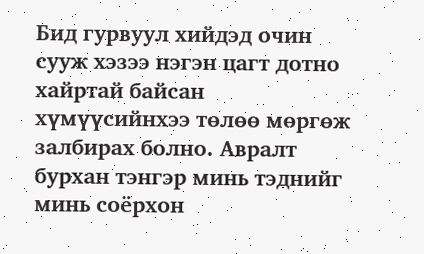Бид гурвуул хийдэд очин сууж хэзээ нэгэн цагт дотно хайртай байсан хүмүүсийнхээ төлөө мөргөж залбирах болно. Авралт бурхан тэнгэр минь тэднийг минь соёрхон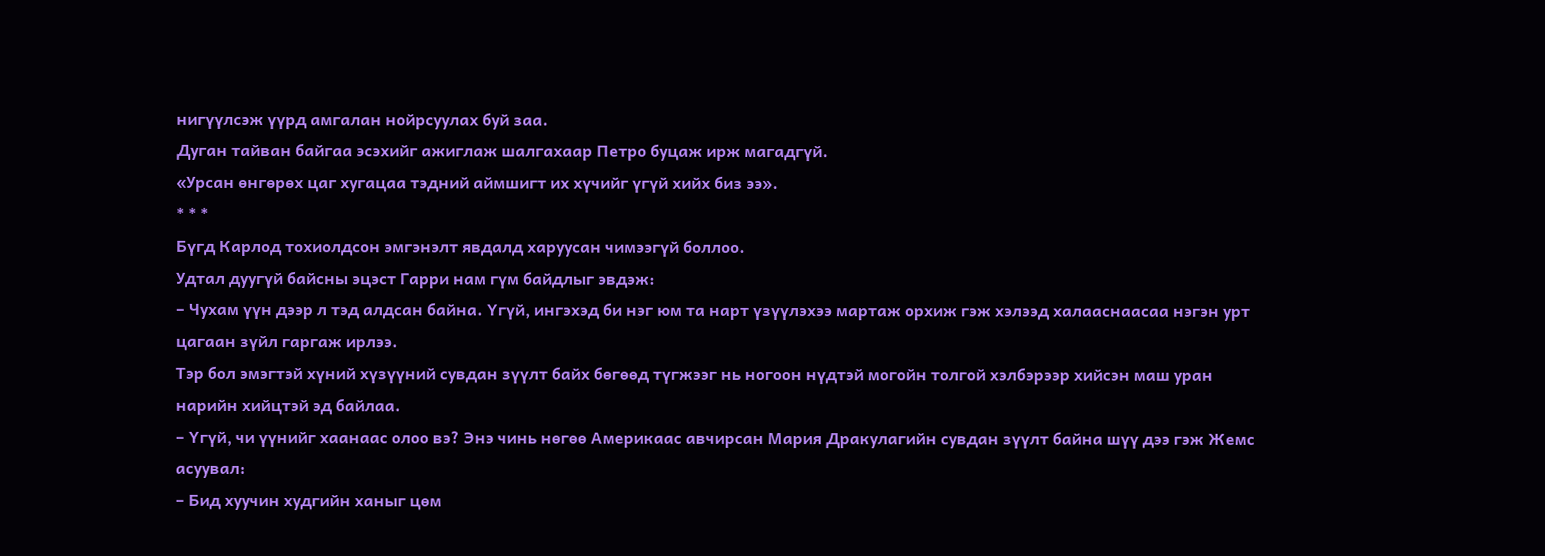нигүүлсэж үүрд амгалан нойрсуулах буй заа.
Дуган тайван байгаа эсэхийг ажиглаж шалгахаар Петро буцаж ирж магадгүй.
«Урсан өнгөрөх цаг хугацаа тэдний аймшигт их хүчийг үгүй хийх биз ээ».
* * *
Бүгд Карлод тохиолдсон эмгэнэлт явдалд харуусан чимээгүй боллоо.
Удтал дуугүй байсны эцэст Гарри нам гүм байдлыг эвдэж:
– Чухам үүн дээр л тэд алдсан байна. Үгүй, ингэхэд би нэг юм та нарт үзүүлэхээ мартаж орхиж гэж хэлээд халааснаасаа нэгэн урт цагаан зүйл гаргаж ирлээ.
Тэр бол эмэгтэй хүний хүзүүний сувдан зүүлт байх бөгөөд түгжээг нь ногоон нүдтэй могойн толгой хэлбэрээр хийсэн маш уран нарийн хийцтэй эд байлаа.
– Үгүй, чи үүнийг хаанаас олоо вэ? Энэ чинь нөгөө Америкаас авчирсан Мария Дракулагийн сувдан зүүлт байна шүү дээ гэж Жемс асуувал:
– Бид хуучин худгийн ханыг цөм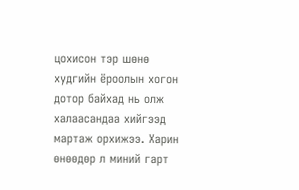цохисон тэр шөнө худгийн ёроолын хогон дотор байхад нь олж халаасандаа хийгээд мартаж орхижээ. Харин өнөөдөр л миний гарт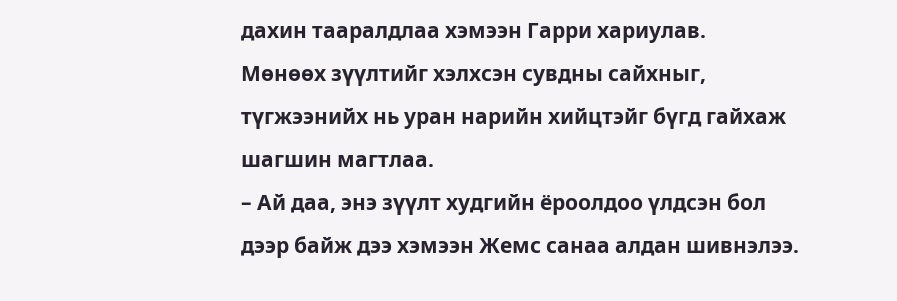дахин тааралдлаа хэмээн Гарри хариулав.
Мөнөөх зүүлтийг хэлхсэн сувдны сайхныг, түгжээнийх нь уран нарийн хийцтэйг бүгд гайхаж шагшин магтлаа.
– Ай даа, энэ зүүлт худгийн ёроолдоо үлдсэн бол дээр байж дээ хэмээн Жемс санаа алдан шивнэлээ.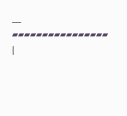___ ▰▰▰▰▰▰▰▰▰▰▰▰▰▰▰▰
|